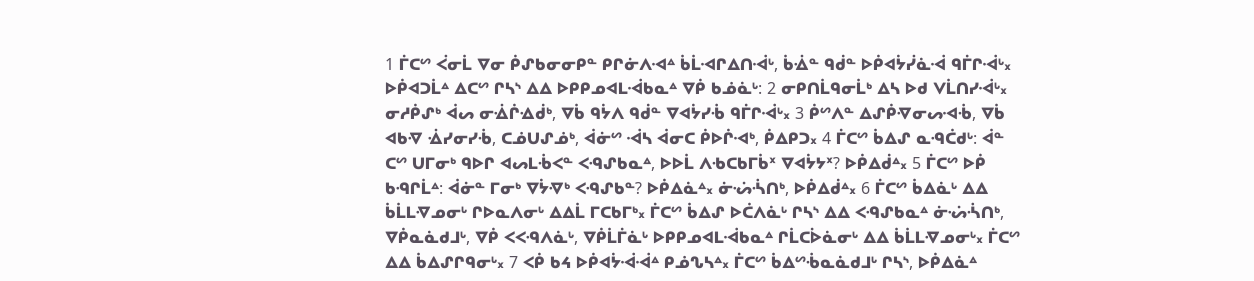1 ᒦᑕᔥ ᐹᓂᒫ ᐁᓂ ᑮᔑᑲᓂᓂᑭᓐ ᑭᒋᓃᐱᐗᐞ ᑳᒫᐗᒋᐃᑎᐙᒡ, ᑳᐐᓐ ᑫᑰᓐ ᐅᑮᐊᔮᓰᓈᐙ ᑫᒦᒋᐙᒡ᙮ ᐅᑮᐊᑐᒫᐞ ᐃᑕᔥ ᒋᓴᔅ ᐃᐃ ᐅᑭᑭᓄᐊᒪᐙᑲᓇᐞ ᐁᑮ ᑲᓅᓈᒡ: 2 ᓂᑭᑎᒫᑫᓂᒫᒃ ᐃᓴ ᐅᑯ ᐯᒫᑎᓯᐙᒡ᙮ ᓂᓱᑮᔑᒃ ᐋᔕ ᓂᐐᒌᐎᑰᒃ, ᐁᑳ ᑫᔮᐱ ᑫᑰᓐ ᐁᐊᔮᓯᒀ ᑫᒦᒋᐙᒡ᙮ 3 ᑮᔥᐱᓐ ᐃᔑᑮᐌᓂᔕᐗᒀ, ᐁᑳ ᐊᑲᐌ ᐐᓯᓂᓯᒀ, ᑕᓅᑌᔑᓅᒃ, ᐋᓃᔥ ᐙᓴ ᐋᓂᑕ ᑮᐅᒌᐗᒃ, ᑮᐃᑭᑐ᙮ 4 ᒦᑕᔥ ᑳᐃᔑ ᓇᑴᑖᑯᒡ: ᐋᓐ ᑕᔥ ᑌᒥᓂᒃ ᑫᐅᒋ ᐊᔕᒪᒀᐸᓐ ᐸᑴᔑᑲᓇᐞ, ᐅᐅᒫ ᐱᑾᑕᑲᒥᑳᕽ ᐁᐊᔮᔭᕽ? ᐅᑮᐃᑰᐞ᙮ 5 ᒦᑕᔥ ᐅᑮ ᑲᑴᒋᒫᐞ: ᐋᓃᓐ ᒥᓂᒃ ᐁᔮᐌᒃ ᐸᑴᔑᑲᓐ? ᐅᑮᐃᓈᐞ᙮ ᓃᔣᔂᑎᒃ, ᐅᑮᐃᑰᐞ᙮ 6 ᒦᑕᔥ ᑳᐃᓈᒡ ᐃᐃ ᑳᒫᒪᐌᓄᓂᒡ ᒋᐅᓇᐱᓂᒡ ᐃᐃᒫ ᒥᑕᑲᒥᒃ᙮ ᒦᑕᔥ ᑳᐃᔑ ᐅᑖᐱᓈᒡ ᒋᓴᔅ ᐃᐃ ᐸᑴᔑᑲᓇᐞ ᓃᔣᔂᑎᒃ, ᐁᑮᓇᓈᑯᒧᒡ, ᐁᑮ ᐸᐸᑴᐱᓈᒡ, ᐁᑮᒫᒦᓈᒡ ᐅᑭᑭᓄᐊᒪᐙᑲᓇᐞ ᒋᒫᑕᐆᓈᓂᒡ ᐃᐃ ᑳᒫᒪᐌᓄᓂᒡ᙮ ᒦᑕᔥ ᐃᐃ ᑳᐃᔑᒋᑫᓂᒡ᙮ 7 ᐸᑮ ᑲᔦ ᐅᑮᐊᔮᐙᐙᐞ ᑭᓅᔐᓴᐞ᙮ ᒦᑕᔥ ᑳᐃᔥᒀᓇᓈᑯᒧᒡ ᒋᓴᔅ, ᐅᑮᐃᓈᐞ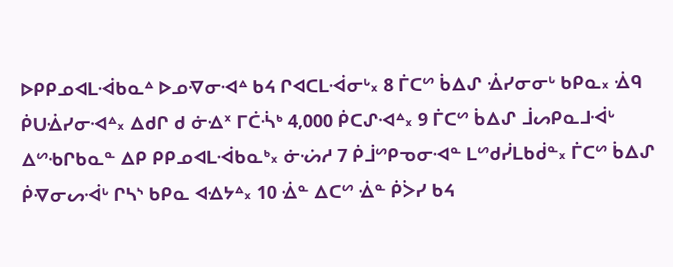ᐅᑭᑭᓄᐊᒪᐙᑲᓇᐞ ᐅᓄᐌᓂᐗᐞ ᑲᔦ ᒋᐊᑕᒪᐙᓂᒡ᙮ 8 ᒦᑕᔥ ᑳᐃᔑ ᐐᓯᓂᓂᒡ ᑲᑭᓇ᙮ ᐐᑫ ᑮᑌᐐᓯᓂᐗᐞ᙮ ᐃᑯᒋ ᑯ ᓃᐎᕽ ᒥᑖᔂᒃ 4,000 ᑮᑕᔑᐗᐞ᙮ 9 ᒦᑕᔥ ᑳᐃᔑ ᒨᔕᑭᓇᒧᐙᒡ ᐃᔥᑾᒋᑲᓇᓐ ᐃᑭ ᑭᑭᓄᐊᒪᐙᑲᓇᒃ᙮ ᓃᔣᓱ 7 ᑮᒨᔥᑭᓀᓂᐗᓐ ᒪᔥᑯᓰᒪᑲᑰᓐ᙮ ᒦᑕᔥ ᑳᐃᔑ ᑮᐌᓂᔕᐙᒡ ᒋᓴᔅ ᑲᑭᓇ ᐊᐎᔭᐞ᙮ 10 ᐐᓐ ᐃᑕᔥ ᐐᓐ ᑮᐴᓯ ᑲᔦ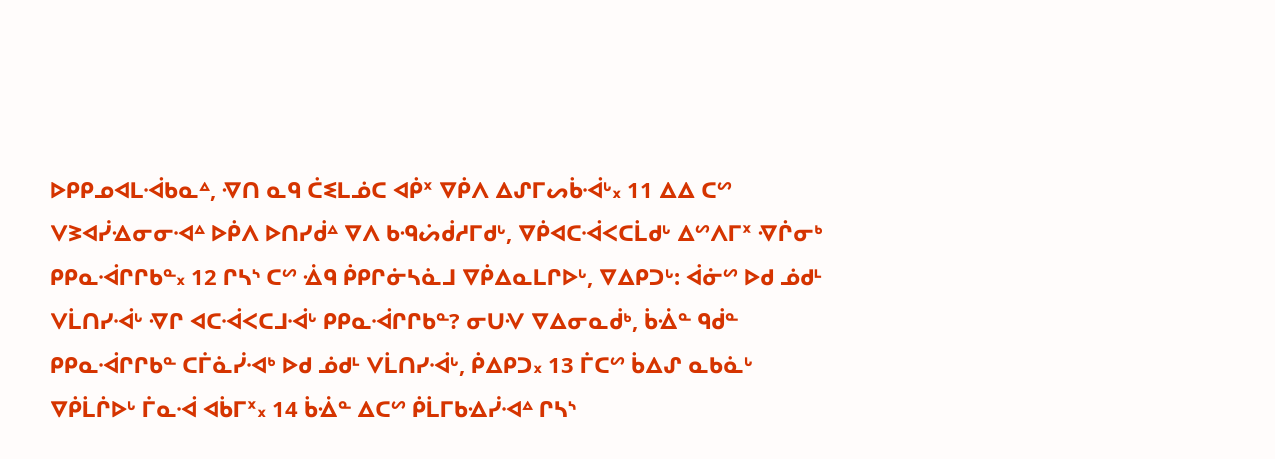ᐅᑭᑭᓄᐊᒪᐙᑲᓇᐞ, ᐌᑎ ᓇᑫ ᑖᓬᒪᓅᑕ ᐊᑮᕽ ᐁᑮᐱ ᐃᔑᒥᔕᑳᐙᒡ᙮ 11 ᐃᐃ ᑕᔥ ᐯᕒᐊᓰᐎᓂᓂᐗᐞ ᐅᑮᐱ ᐅᑎᓯᑰᐞ ᐁᐱ ᑲᑴᔖᑰᓱᒥᑯᒡ, ᐁᑮᐊᑕᐙᐸᑕᒫᑯᒡ ᐃᔥᐱᒥᕽ ᐌᒌᓂᒃ ᑭᑭᓇᐙᒋᒋᑲᓐ᙮ 12 ᒋᓴᔅ ᑕᔥ ᐐᑫ ᑮᑭᒋᓃᓴᓈᒧ ᐁᑮᐃᓇᒪᒋᐅᒡ, ᐁᐃᑭᑐᒡ: ᐋᓃᔥ ᐅᑯ ᓅᑯᒻ ᐯᒫᑎᓯᐙᒡ ᐌᒋ ᐊᑕᐙᐸᑕᒧᐙᒡ ᑭᑭᓇᐙᒋᒋᑲᓐ? ᓂᑌᐺ ᐁᐃᓂᓇᑰᒃ, ᑳᐐᓐ ᑫᑰᓐ ᑭᑭᓇᐙᒋᒋᑲᓐ ᑕᒦᓈᓰᐗᒃ ᐅᑯ ᓅᑯᒻ ᐯᒫᑎᓯᐙᒡ, ᑮᐃᑭᑐ᙮ 13 ᒦᑕᔥ ᑳᐃᔑ ᓇᑲᓈᒡ ᐁᑮᒫᒌᐅᒡ ᒦᓇᐙ ᐊᑳᒥᕽ᙮ 14 ᑳᐐᓐ ᐃᑕᔥ ᑮᒫᒥᑲᐎᓰᐗᐞ ᒋᓴᔅ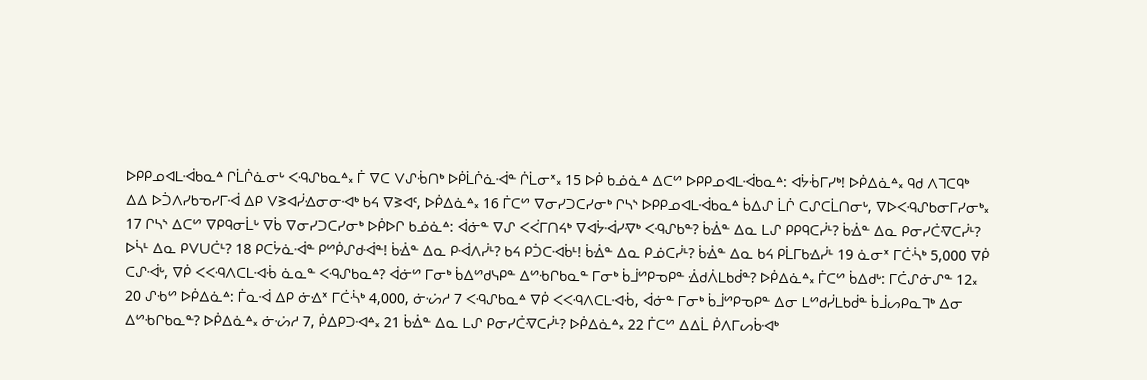ᐅᑭᑭᓄᐊᒪᐙᑲᓇᐞ ᒋᒫᒌᓈᓂᒡ ᐸᑴᔑᑲᓇᐞ᙮ ᒦ ᐁᑕ ᐯᔑᒀᑎᒃ ᐅᑮᒫᒌᓈᐙᓐ ᒌᒫᓂᕽ᙮ 15 ᐅᑮ ᑲᓅᓈᐞ ᐃᑕᔥ ᐅᑭᑭᓄᐊᒪᐙᑲᓇᐞ: ᐊᔮᒀᒥᓯᒃ! ᐅᑮᐃᓈᐞ᙮ ᑫᑯ ᐱᒣᑕᑫᒃ ᐃᐃ ᐅᑑᐱᓯᑲᓀᓯᒥᐙ ᐃᑭ ᐯᕒᐊᓰᐎᓂᓂᐗᒃ ᑲᔦ ᐁᕒᐊᑦ, ᐅᑮᐃᓈᐞ᙮ 16 ᒦᑕᔥ ᐁᓂᓯᑐᑕᓯᓂᒃ ᒋᓴᔅ ᐅᑭᑭᓄᐊᒪᐙᑲᓇᐞ ᑳᐃᔑ ᒫᒌ ᑕᔑᑕᒫᑎᓂᒡ, ᐁᐅᐸᑴᔑᑲᓂᒥᓯᓂᒃ᙮ 17 ᒋᓴᔅ ᐃᑕᔥ ᐁᑭᑫᓂᒫᒡ ᐁᑳ ᐁᓂᓯᑐᑕᓯᓂᒃ ᐅᑮᐅᒋ ᑲᓅᓈᐞ: ᐋᓃᓐ ᐁᔑ ᐸᐹᒥᑎᔦᒃ ᐁᐊᔮᐙᓯᐌᒃ ᐸᑴᔑᑲᓐ? ᑳᐐᓐ ᐃᓇ ᒪᔑ ᑭᑭᑫᑕᓰᒻ? ᑳᐐᓐ ᐃᓇ ᑭᓂᓯᑖᐌᑕᓰᒻ? ᐅᓵᒻ ᐃᓇ ᑭᐯᑌᑖᒻ? 18 ᑭᑕᔮᓈᐙᓐ ᑭᔥᑮᔑᑯᐙᓐ! ᑳᐐᓐ ᐃᓇ ᑭᐙᐱᓰᒻ? ᑲᔦ ᑭᑑᑕᐗᑳᒻ! ᑳᐐᓐ ᐃᓇ ᑭᓅᑕᓰᒻ? ᑳᐐᓐ ᐃᓇ ᑲᔦ ᑭᒫᒥᑲᐎᓰᒻ 19 ᓈᓂᕽ ᒥᑖᔂᒃ 5,000 ᐁᑮ ᑕᔑᐙᒡ, ᐁᑮ ᐸᐸᑴᐱᑕᒪᐗᒀ ᓈᓇᓐ ᐸᑴᔑᑲᓇᐞ? ᐋᓃᔥ ᒥᓂᒃ ᑳᐃᔥᑯᓭᑭᓐ ᐃᔥᑾᒋᑲᓇᓐ ᒥᓂᒃ ᑳᒨᔥᑭᓀᑭᓐ ᐐᑯᐲᒪᑲᑰᓐ? ᐅᑮᐃᓈᐞ᙮ ᒦᑕᔥ ᑳᐃᑯᒡ: ᒥᑖᔑᓃᔑᓐ 12᙮ 20 ᔑᑾᔥ ᐅᑮᐃᓈᐞ: ᒦᓇᐙ ᐃᑭ ᓃᐎᕽ ᒥᑖᔂᒃ 4,000, ᓃᔣᓱ 7 ᐸᑴᔑᑲᓇᐞ ᐁᑮ ᐸᐸᑴᐱᑕᒪᐗᒀ, ᐋᓃᓐ ᒥᓂᒃ ᑳᒨᔥᑭᓀᑭᓐ ᐃᓂ ᒪᔥᑯᓰᒪᑲᑰᓐ ᑳᒨᔕᑭᓇᒣᒃ ᐃᓂ ᐃᔥᑾᒋᑲᓇᓐ? ᐅᑮᐃᓈᐞ᙮ ᓃᔣᓱ 7, ᑮᐃᑭᑐᐗᐞ᙮ 21 ᑳᐐᓐ ᐃᓇ ᒪᔑ ᑭᓂᓯᑖᐌᑕᓰᒻ? ᐅᑮᐃᓈᐞ᙮ 22 ᒦᑕᔥ ᐃᐃᒫ ᑮᐱᒥᔕᑳᐗᒃ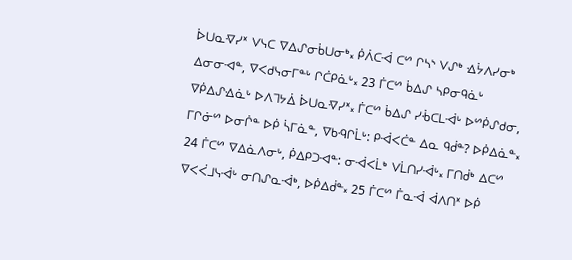ᐆᑌᓇᐌᓯᕽ ᐯᓭᑕ ᐁᐃᔑᓂᑳᑌᓂᒃ᙮ ᑮᐲᑕᐙ ᑕᔥ ᒋᓴᔅ ᐯᔑᒃ ᐎᔮᐱᓯᓂᒃ ᐃᓂᓂᐗᓐ, ᐁᐸᑯᓭᓂᒥᓐᒡ ᒋᑖᑭᓈᒡ᙮ 23 ᒦᑕᔥ ᑳᐃᔑ ᓴᑭᓂᑫᓈᒡ ᐁᑮᐃᔑᐎᓈᒡ ᐅᐱᒣᔭᐄ ᐆᑌᓇᐌᓯᕽ᙮ ᒦᑕᔥ ᑳᐃᔑ ᓯᒀᑕᒪᐙᒡ ᐅᔥᑮᔑᑯᓂ, ᒥᒋᓃᔥ ᐅᓂᒌᓐ ᐅᑮ ᓵᒥᓈᓐ, ᐁᑲᑴᒋᒫᒡ: ᑭᐙᐸᑖᓐ ᐃᓇ ᑫᑰᓐ? ᐅᑮᐃᓈᓐ᙮ 24 ᒦᑕᔥ ᐁᐃᓈᐱᓂᒡ, ᑮᐃᑭᑐᐗᓐ: ᓂᐙᐸᒫᒃ ᐯᒫᑎᓯᐙᒡ᙮ ᒥᑎᑰᒃ ᐃᑕᔥ ᐁᐸᐹᒧᓭᐙᒡ ᓂᑎᔑᓇᐙᒃ, ᐅᑮᐃᑰᓐ᙮ 25 ᒦᑕᔥ ᒦᓇᐙ ᐋᐱᑎᕽ ᐅᑮ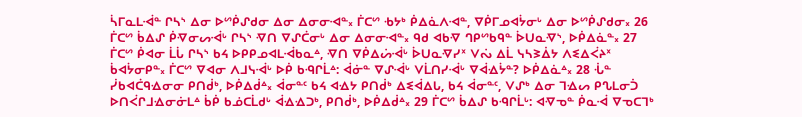ᓵᒥᓇᒪᐙᓐ ᒋᓴᔅ ᐃᓂ ᐅᔥᑮᔑᑯᓂ ᐃᓂ ᐃᓂᓂᐗᓐ᙮ ᒦᑕᔥ ᑾᔭᒃ ᑮᐃᓈᐱᐗᓐ, ᐁᑮᒥᓄᐊᔮᓂᒡ ᐃᓂ ᐅᔥᑮᔑᑯᓂ᙮ 26 ᒦᑕᔥ ᑳᐃᔑ ᑮᐌᓂᔕᐙᒡ ᒋᓴᔅ ᐌᑎ ᐁᔑᑖᓂᒡ ᐃᓂ ᐃᓂᓂᐗᓐ᙮ ᑫᑯ ᐊᑲᐌ ᒉᑭᔥᑲᑫᓐ ᐆᑌᓇᐌᔅ, ᐅᑮᐃᓈᓐ᙮ 27 ᒦᑕᔥ ᑮᐊᓂ ᒫᒑ ᒋᓴᔅ ᑲᔦ ᐅᑭᑭᓄᐊᒪᐙᑲᓇᐞ, ᐌᑎ ᐁᑮᐃᔖᐙᒡ ᐆᑌᓇᐌᓯᕽ ᐯᔔ ᐃᒫ ᓭᓴᕒᐄᔭ ᐱᓬᐃᐹᔨᕽ ᑳᐊᔮᓂᑭᓐ᙮ ᒦᑕᔥ ᐁᐊᓂ ᐱᒧᓭᐙᒡ ᐅᑮ ᑲᑴᒋᒫᐞ: ᐋᓃᓐ ᐁᔑᐙᒡ ᐯᒫᑎᓯᐙᒡ ᐁᐋᐎᔮᓐ? ᐅᑮᐃᓈᐞ᙮ 28 ᒞᓐ ᓰᑲᐊᑖᑫᐎᓂᓂ ᑭᑎᑰᒃ, ᐅᑮᐃᑰᐞ᙮ ᐋᓂᓐᑦ ᑲᔦ ᐊᐎᔭ ᑭᑎᑰᒃ ᐃᓬᐋᐃᒐ, ᑲᔦ ᐋᓂᓐᑦ, ᐯᔑᒃ ᐃᓂ ᒣᐎᔕ ᑭᔐᒪᓂᑑ ᐅᑎᐹᒋᒧᐎᓂᓃᒪᐞ ᑳᑮ ᑲᓅᑕᒫᑯᒡ ᐋᐎᐎᑐᒃ, ᑭᑎᑰᒃ, ᐅᑮᐃᑰᐞ᙮ 29 ᒦᑕᔥ ᑳᐃᔑ ᑲᑴᒋᒫᒡ: ᐊᐌᓀᓐ ᑮᓇᐙ ᐁᓀᑕᒣᒃ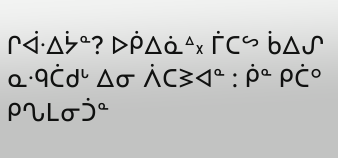ᒋᐋᐎᔮᓐ? ᐅᑮᐃᓈᐞ᙮ ᒦᑕᔥ ᑳᐃᔑ ᓇᑴᑖᑯᒡ ᐃᓂ ᐲᑕᕒᐊᓐ : ᑮᓐ ᑭᑖᐤ ᑭᔐᒪᓂᑑᓐ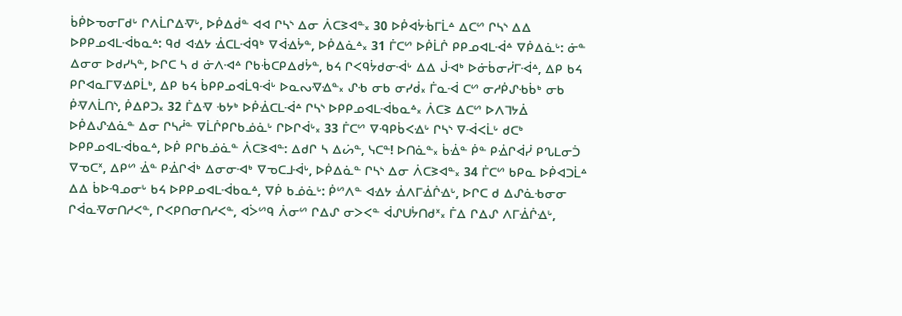ᑳᑮᐅᓀᓂᒥᑯᒡ ᒋᐱᒫᒋᐃᐌᒡ, ᐅᑮᐃᑰᓐ ᐊᐊ ᒋᓴᔅ ᐃᓂ ᐲᑕᕒᐊᓐ᙮ 30 ᐅᑮᐊᔮᒀᒥᒫᐞ ᐃᑕᔥ ᒋᓴᔅ ᐃᐃ ᐅᑭᑭᓄᐊᒪᐙᑲᓇᐞ: ᑫᑯ ᐊᐎᔭ ᐐᑕᒪᐙᑫᒃ ᐁᐋᐎᔮᓐ, ᐅᑮᐃᓈᐞ᙮ 31 ᒦᑕᔥ ᐅᑮᒫᒌ ᑭᑭᓄᐊᒪᐙᐞ ᐁᑮᐃᓈᒡ: ᓃᓐ ᐃᓂᓂ ᐅᑯᓯᓴᓐ, ᐅᒋᑕ ᓴ ᑯ ᓃᐱᐗᐞ ᒋᑲᒀᑕᑭᐃᑯᔮᓐ, ᑲᔦ ᒋᐸᑫᔮᑯᓂᐙᒡ ᐃᐃ ᒎᐗᒃ ᐅᓃᑳᓂᓰᒥᐙᐞ, ᐃᑭ ᑲᔦ ᑭᒋᐊᓇᒥᐁᐎᑭᒫᒃ, ᐃᑭ ᑲᔦ ᑳᑭᑭᓄᐊᒫᑫᐙᒡ ᐅᓇᔓᐌᐎᓐ᙮ ᔑᑾ ᓂᑲ ᓂᓯᑰ᙮ ᒦᓇᐙ ᑕᔥ ᓂᓱᑮᔑᑾᑳᒃ ᓂᑲ ᑮᐌᐱᒫᑎᔅ, ᑮᐃᑭᑐ᙮ 32 ᒦᐃᐌ ᑾᔭᒃ ᐅᑮᐐᑕᒪᐙᐞ ᒋᓴᔅ ᐅᑭᑭᓄᐊᒪᐙᑲᓇᐞ᙮ ᐲᑕᕒ ᐃᑕᔥ ᐅᐱᒣᔭᐄ ᐅᑮᐃᔑᐎᓈᓐ ᐃᓂ ᒋᓴᓲᓐ ᐁᒫᒌᑭᒋᑲᓅᓈᒡ ᒋᐅᒋᐋᒡ᙮ 33 ᒦᑕᔥ ᐁᑴᑭᑳᐸᐎᒡ ᒋᓴᔅ ᐁᐙᐸᒫᒡ ᑯᑕᒃ ᐅᑭᑭᓄᐊᒪᐙᑲᓇᐞ, ᐅᑮ ᑭᒋᑲᓅᓈᓐ ᐲᑕᕒᐊᓐ: ᐃᑯᒋ ᓴ ᐃᔖᓐ, ᓭᑕᓐ! ᐅᑎᓈᓐ᙮ ᑳᐐᓐ ᑮᓐ ᑭᐐᒋᐋᓰ ᑭᔐᒪᓂᑑ ᐁᓀᑕᕽ, ᐃᑭᔥ ᐐᓐ ᑭᐐᒋᐋᒃ ᐃᓂᓂᐗᒃ ᐁᓀᑕᒧᐙᒡ, ᐅᑮᐃᓈᓐ ᒋᓴᔅ ᐃᓂ ᐲᑕᕒᐊᓐ᙮ 34 ᒦᑕᔥ ᑲᑭᓇ ᐅᑮᐊᑐᒫᐞ ᐃᐃ ᑳᐅᑴᓄᓂᒡ ᑲᔦ ᐅᑭᑭᓄᐊᒪᐙᑲᓇᐞ, ᐁᑮ ᑲᓅᓈᒡ: ᑮᔥᐱᓐ ᐊᐎᔭ ᐐᐱᒥᐐᒌᐎᒡ, ᐅᒋᑕ ᑯ ᐃᔑᓈᑾᓂᓂ ᒋᐋᓇᐌᓂᑎᓱᐸᓐ, ᒋᐸᑭᑎᓂᑎᓱᐸᓐ, ᐊᐴᔥᑫ ᐲᓂᔥ ᒋᐃᔑ ᓂᐳᐸᓐ ᐋᔑᑌᔮᑎᑯᕽ᙮ ᒦᐃ ᒋᐃᔑ ᐱᒥᐐᒌᐎᒡ,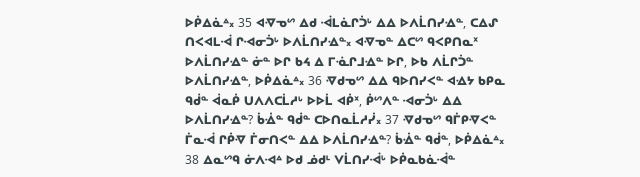ᐅᑮᐃᓈᐞ᙮ 35 ᐊᐌᓀᔥ ᐃᑯ ᐙᒪᓈᒋᑑᒡ ᐃᐃ ᐅᐱᒫᑎᓯᐎᓐ, ᑕᐃᔑ ᑎᐸᐊᒪᐙ ᒋᐗᓂᑑᒡ ᐅᐱᒫᑎᓯᐎᓐ᙮ ᐊᐌᓀᓐ ᐃᑕᔥ ᑫᐸᑭᑎᓇᕽ ᐅᐱᒫᑎᓯᐎᓐ ᓃᓐ ᐅᒋ ᑲᔦ ᐃ ᒥᓍᒋᒧᐎᓐ ᐅᒋ, ᐅᑲ ᐱᒫᒋᑑᓐ ᐅᐱᒫᑎᓯᐎᓐ, ᐅᑮᐃᓈᐞ᙮ 36 ᐌᑯᓀᔥ ᐃᐃ ᑫᐅᑎᓯᐸᓐ ᐊᐎᔭ ᑲᑭᓇ ᑫᑰᓐ ᐋᓇᑮ ᑌᐱᐱᑕᒫᓱᒡ ᐅᐅᒫ ᐊᑮᕽ, ᑮᔥᐱᓐ ᐗᓂᑑᒡ ᐃᐃ ᐅᐱᒫᑎᓯᐎᓐ? ᑳᐐᓐ ᑫᑰᓐ ᑕᐅᑎᓇᒫᓱᓰ᙮ 37 ᐌᑯᓀᔥ ᑫᒦᑭᐌᐸᓐ ᒦᓇᐙ ᒋᑮᐌ ᒦᓂᑎᐸᓐ ᐃᐃ ᐅᐱᒫᑎᓯᐎᓐ? ᑳᐐᓐ ᑫᑰᓐ, ᐅᑮᐃᓈᐞ᙮ 38 ᐃᓇᔥᑫ ᓃᐱᐗᐞ ᐅᑯ ᓅᑯᒻ ᐯᒫᑎᓯᐙᒡ ᐅᑮᓇᑲᓈᐙᓐ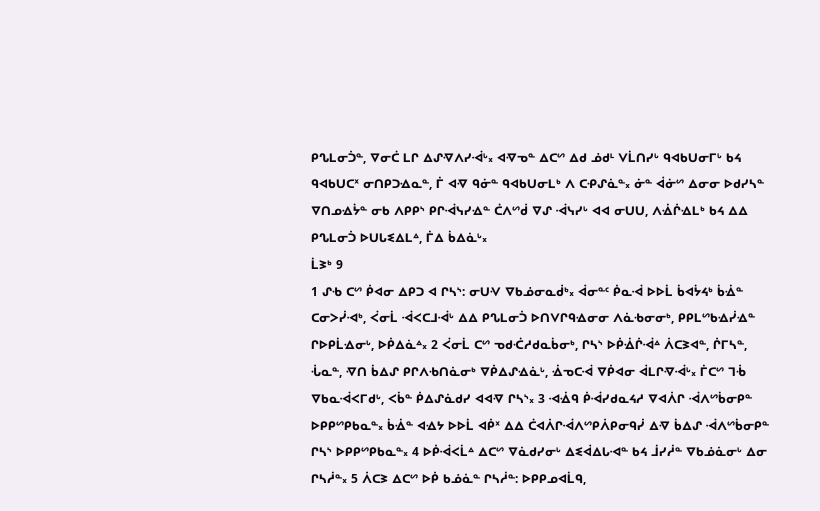ᑭᔐᒪᓂᑑᓐ, ᐁᓂᑖ ᒪᒋ ᐃᔑᐌᐱᓯᐙᒡ᙮ ᐊᐌᓀᓐ ᐃᑕᔥ ᐃᑯ ᓅᑯᒻ ᐯᒫᑎᓯᒡ ᑫᐊᑲᑌᓂᒥᒡ ᑲᔦ ᑫᐊᑲᑌᑕᕽ ᓂᑎᑭᑐᐎᓇᓐ, ᒦ ᐊᐌ ᑫᓃᓐ ᑫᐊᑲᑌᓂᒪᒃ ᐱ ᑕᑶᔑᓈᓐ᙮ ᓃᓐ ᐋᓃᔥ ᐃᓂᓂ ᐅᑯᓯᓴᓐ ᐁᑎᓄᐎᔮᓐ ᓂᑲ ᐱᑭᑭᔅ ᑭᒋᐙᓭᓯᐎᓐ ᑖᐱᔥᑰ ᐁᔑ ᐙᓭᓯᒡ ᐊᐊ ᓂᑌᑌ, ᐱᐐᒌᐎᒪᒃ ᑲᔦ ᐃᐃ ᑭᔐᒪᓂᑑ ᐅᑌᒐᓬᐃᒪᐞ, ᒦᐃ ᑳᐃᓈᒡ᙮
ᒫᕒᒃ 9
1 ᔑᑾ ᑕᔥ ᑮᐊᓂ ᐃᑭᑐ ᐊ ᒋᓴᔅ: ᓂᑌᐺ ᐁᑲᓅᓂᓇᑰᒃ᙮ ᐋᓂᓐᑦ ᑮᓇᐙ ᐅᐅᒫ ᑳᐊᔮᔦᒃ ᑳᐐᓐ ᑕᓂᐳᓰᐗᒃ, ᐹᓂᒫ ᐙᐸᑕᒧᐙᒡ ᐃᐃ ᑭᔐᒪᓂᑑ ᐅᑎᐯᒋᑫᐎᓂᓂ ᐱᓈᑾᓂᓂᒃ, ᑭᑭᒪᔥᑲᐎᓰᐎᓐ ᒋᐅᑭᒫᐎᓂᒡ, ᐅᑮᐃᓈᐞ᙮ 2 ᐹᓂᒫ ᑕᔥ ᓀᑯᑣᓱᑯᓇᑳᓂᒃ, ᒋᓴᔅ ᐅᑮᐐᒌᐙᐞ ᐲᑕᕒᐊᓐ, ᒌᒥᓴᓐ, ᒞᓇᓐ, ᐌᑎ ᑳᐃᔑ ᑭᒋᐱᑾᑎᓈᓂᒃ ᐁᑮᐃᔑᐎᓈᒡ, ᐐᓀᑕᐙ ᐁᑮᐊᓂ ᐋᒪᒋᐌᐙᒡ᙮ ᒦᑕᔥ ᒣᒀ ᐁᑲᓇᐙᐸᒥᑯᒡ, ᐸᑳᓐ ᑮᐃᔑᓈᑯᓯ ᐊᐊᐌ ᒋᓴᔅ᙮ 3 ᐗᐐᑫ ᑮᐙᓯᑯᓇᔦᓱ ᐁᐊᐲᒋ ᐙᐱᔥᑳᓂᑭᓐ ᐅᑭᑭᔥᑭᑲᓇᓐ᙮ ᑳᐐᓐ ᐊᐎᔭ ᐅᐅᒫ ᐊᑮᕽ ᐃᐃ ᑖᐊᐲᒋᐙᐱᔥᑭᐲᑭᓂᑫᓰ ᐃᐌ ᑳᐃᔑ ᐙᐱᔥᑳᓂᑭᓐ ᒋᓴᔅ ᐅᑭᑭᔥᑭᑲᓇᓐ᙮ 4 ᐅᑮᐙᐸᒫᐞ ᐃᑕᔥ ᐁᓈᑯᓯᓂᒡ ᐃᓬᐋᐃᒐᐗᓐ ᑲᔦ ᒨᓯᓲᓐ ᐁᑲᓅᓈᓂᒡ ᐃᓂ ᒋᓴᓲᓐ᙮ 5 ᐲᑕᕒ ᐃᑕᔥ ᐅᑮ ᑲᓅᓈᓐ ᒋᓴᓲᓐ: ᐅᑭᑭᓄᐊᒫᑫ,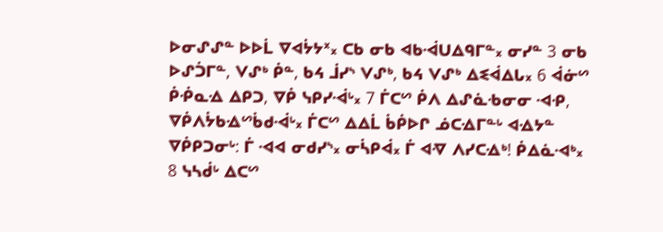ᐅᓂᔑᔑᓐ ᐅᐅᒫ ᐁᐊᔮᔭᕽ᙮ ᑕᑲ ᓂᑲ ᐊᑲᐙᑌᐃᑫᒥᓐ᙮ ᓂᓯᓐ 3 ᓂᑲ ᐅᔑᑑᒥᓐ, ᐯᔑᒃ ᑮᓐ, ᑲᔦ ᒨᓯᔅ ᐯᔑᒃ, ᑲᔦ ᐯᔑᒃ ᐃᓬᐋᐃᒐ᙮ 6 ᐋᓃᔥ ᑮᑸᓇᐎ ᐃᑭᑐ, ᐁᑮ ᓭᑭᓯᐙᒡ᙮ 7 ᒦᑕᔥ ᑮᐱ ᐃᔑᓈᑾᓂᓂ ᐗᑶ, ᐁᑮᐱᔮᑲᐎᔥᑳᑯᐙᒡ᙮ ᒦᑕᔥ ᐃᐃᒫ ᑳᑮᐅᒋ ᓅᑕᐎᒥᓐᒡ ᐊᐎᔭᓐ ᐁᑮᑭᑐᓂᒡ: ᒦ ᐗᐊ ᓂᑯᓯᔅ᙮ ᓂᓵᑭᐋ᙮ ᒦ ᐊᐌ ᐱᓯᑕᐎᒃ! ᑮᐃᓈᐗᒃ᙮ 8 ᓭᓴᑰᒡ ᐃᑕᔥ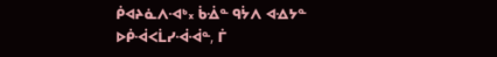ᑮᐊᔨᓈᐱᐗᒃ᙮ ᑳᐐᓐ ᑫᔮᐱ ᐊᐎᔭᓐ ᐅᑮᐙᐸᒫᓯᐙᐙᓐ, ᒦ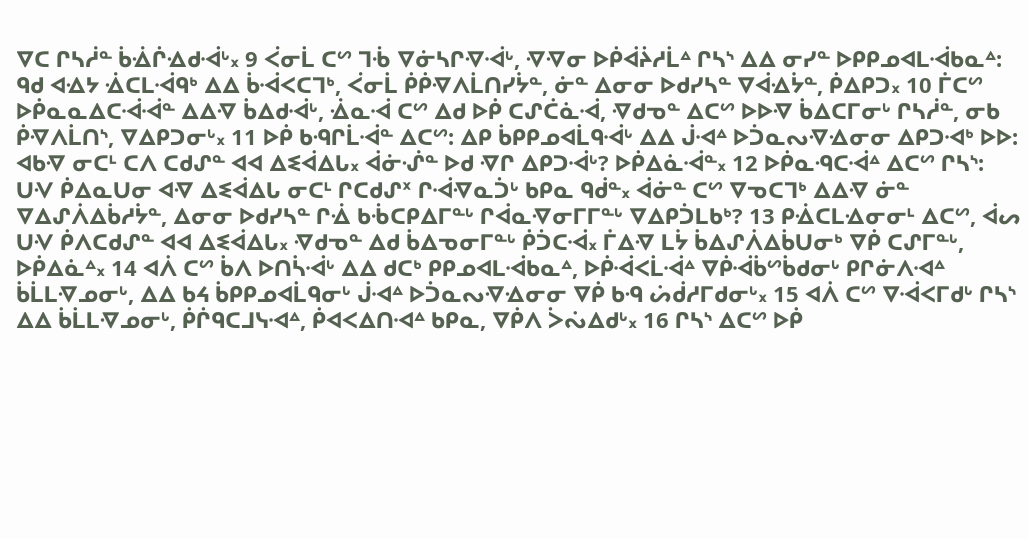ᐁᑕ ᒋᓴᓲᓐ ᑳᐐᒌᐎᑯᐙᒡ᙮ 9 ᐹᓂᒫ ᑕᔥ ᒣᒀ ᐁᓃᓴᒋᐌᐙᒡ, ᐌᐌᓂ ᐅᑮᐋᔩᓱᒫᐞ ᒋᓴᔅ ᐃᐃ ᓂᓯᓐ ᐅᑭᑭᓄᐊᒪᐙᑲᓇᐞ: ᑫᑯ ᐊᐎᔭ ᐐᑕᒪᐙᑫᒃ ᐃᐃ ᑳᐙᐸᑕᒣᒃ, ᐹᓂᒫ ᑮᑮᐌᐱᒫᑎᓯᔮᓐ, ᓃᓐ ᐃᓂᓂ ᐅᑯᓯᓴᓐ ᐁᐋᐎᔮᓐ, ᑮᐃᑭᑐ᙮ 10 ᒦᑕᔥ ᐅᑮᓇᓇᐃᑕᐙᐙᓐ ᐃᐃᐌ ᑳᐃᑯᐙᒡ, ᐐᓇᐙ ᑕᔥ ᐃᑯ ᐅᑮ ᑕᔑᑖᓈᐙ, ᐌᑯᓀᓐ ᐃᑕᔥ ᐅᐅᐌ ᑳᐃᑕᒥᓂᒡ ᒋᓴᓲᓐ, ᓂᑲ ᑮᐌᐱᒫᑎᔅ, ᐁᐃᑭᑐᓂᒡ᙮ 11 ᐅᑮ ᑲᑴᒋᒫᐙᓐ ᐃᑕᔥ: ᐃᑭ ᑳᑭᑭᓄᐊᒫᑫᐙᒡ ᐃᐃ ᒎᐗᐞ ᐅᑑᓇᔓᐌᐎᓂᓂ ᐃᑭᑐᐗᒃ ᐅᐅ: ᐊᑲᐌ ᓂᑕᒻ ᑕᐱ ᑕᑯᔑᓐ ᐊᐊ ᐃᓬᐋᐃᒐ᙮ ᐋᓃᔛᓐ ᐅᑯ ᐌᒋ ᐃᑭᑐᐙᒡ? ᐅᑮᐃᓈᐙᓐ᙮ 12 ᐅᑮᓇᑴᑕᐙᐞ ᐃᑕᔥ ᒋᓴᔅ: ᑌᐺ ᑮᐃᓇᑌᓂ ᐊᐌ ᐃᓬᐋᐃᒐ ᓂᑕᒻ ᒋᑕᑯᔑᕽ ᒋᐙᐌᓇᑑᒡ ᑲᑭᓇ ᑫᑰᓐ᙮ ᐋᓃᓐ ᑕᔥ ᐁᓀᑕᒣᒃ ᐃᐃᐌ ᓃᓐ ᐁᐃᔑᐲᐃᑳᓱᔮᓐ, ᐃᓂᓂ ᐅᑯᓯᓴᓐ ᒋᐐ ᑲᒀᑕᑭᐃᒥᓐᒡ ᒋᐋᓇᐌᓂᒥᒥᓐᒡ ᐁᐃᑭᑑᒪᑲᒃ? 13 ᑭᐐᑕᒪᐎᓂᓂᒻ ᐃᑕᔥ, ᐋᔕ ᑌᐺ ᑮᐱᑕᑯᔑᓐ ᐊᐊ ᐃᓬᐋᐃᒐ᙮ ᐌᑯᓀᓐ ᐃᑯ ᑳᐃᓀᓂᒥᓐᒡ ᑮᑑᑕᐙ᙮ ᒦᐃᐌ ᒪᔮ ᑳᐃᔑᐲᐃᑳᑌᓂᒃ ᐁᑮ ᑕᔑᒥᓐᒡ, ᐅᑮᐃᓈᐞ᙮ 14 ᐊᐲ ᑕᔥ ᑳᐱ ᐅᑎᓵᐙᒡ ᐃᐃ ᑯᑕᒃ ᑭᑭᓄᐊᒪᐙᑲᓇᐞ, ᐅᑮᐙᐸᒫᐙᐞ ᐁᑮᐙᑳᔥᑳᑯᓂᒡ ᑭᒋᓃᐱᐗᐞ ᑳᒫᒪᐌᓄᓂᒡ, ᐃᐃ ᑲᔦ ᑳᑭᑭᓄᐊᒫᑫᓂᒡ ᒎᐗᐞ ᐅᑑᓇᔓᐌᐎᓂᓂ ᐁᑮ ᑲᑴ ᔖᑰᓱᒥᑯᓂᒡ᙮ 15 ᐊᐲ ᑕᔥ ᐁᐙᐸᒥᑯᒡ ᒋᓴᔅ ᐃᐃ ᑳᒫᒪᐌᓄᓂᒡ, ᑮᒌᑫᑕᒧᓭᐗᐞ, ᑮᐊᐸᐃᑎᐗᐞ ᑲᑭᓇ, ᐁᑮᐱ ᐴᔔᐃᑯᒡ᙮ 16 ᒋᓴᔅ ᐃᑕᔥ ᐅᑮ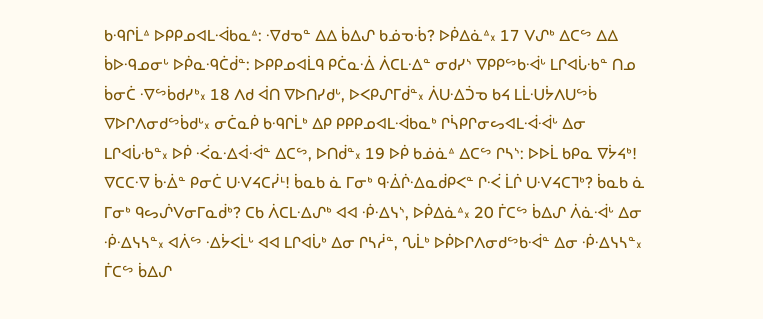ᑲᑴᒋᒫᐞ ᐅᑭᑭᓄᐊᒪᐙᑲᓇᐞ: ᐌᑯᓀᓐ ᐃᐃ ᑳᐃᔑ ᑲᓅᓀᒀ? ᐅᑮᐃᓈᐞ᙮ 17 ᐯᔑᒃ ᐃᑕᔥ ᐃᐃ ᑳᐅᑴᓄᓂᒡ ᐅᑮᓇᑴᑖᑰᓐ: ᐅᑭᑭᓄᐊᒫᑫ ᑭᑖᓇᐐ ᐲᑕᒪᐎᓐ ᓂᑯᓯᔅ ᐁᑭᑭᔥᑲᐙᒡ ᒪᒋᐊᒑᑾᓐ ᑎᓄ ᑳᓂᑖ ᐌᔥᑳᑯᓯᒃ᙮ 18 ᐱᑯ ᐋᑎ ᐁᐅᑎᓯᑯᒡ, ᐅᐸᑭᔑᒥᑰᓐ᙮ ᐲᑌᐎᑑᓀ ᑲᔦ ᒪᒫᑗᔮᐱᑌᔥᑳ ᐁᐅᒋᐱᓂᑯᔥᑳᑯᒡ᙮ ᓂᑖᓇᑮ ᑲᑴᒋᒫᒃ ᐃᑭ ᑭᑭᑭᓄᐊᒪᐙᑲᓇᒃ ᒋᓵᑭᒋᓂᔕᐊᒪᐙᐙᒡ ᐃᓂ ᒪᒋᐊᒑᑾᓐ᙮ ᐅᑮ ᑆᓇᐎᐋᐙᓐ ᐃᑕᔥ, ᐅᑎᑰᓐ᙮ 19 ᐅᑮ ᑲᓅᓈᐞ ᐃᑕᔥ ᒋᓴᔅ: ᐅᐅᒫ ᑲᑭᓇ ᐁᔮᔦᒃ! ᐁᑕᑕᐌ ᑳᐐᓐ ᑭᓂᑖ ᑌᐺᔦᑕᓰᒻ! ᑳᓇᑲ ᓈ ᒥᓂᒃ ᑫᐐᒌᐎᓇᑰᑭᐸᓐ ᒋᑆ ᒫᒌ ᑌᐺᔦᑕᒣᒃ? ᑳᓇᑲ ᓈ ᒥᓂᒃ ᑫᔕᔒᐯᓂᒥᓇᑰᒃ? ᑕᑲ ᐲᑕᒪᐎᔑᒃ ᐊᐊ ᑸᐎᓭᔅ, ᐅᑮᐃᓈᐞ᙮ 20 ᒦᑕᔥ ᑳᐃᔑ ᐲᓈᐙᒡ ᐃᓂ ᑸᐎᓭᓴᓐ᙮ ᐊᐲᔥ ᐎᔮᐸᒫᒡ ᐊᐊ ᒪᒋᐊᒑᒃ ᐃᓂ ᒋᓴᓲᓐ, ᔐᒫᒃ ᐅᑮᐅᒋᐱᓂᑯᔥᑲᐙᓐ ᐃᓂ ᑸᐎᓭᓴᓐ᙮ ᒦᑕᔥ ᑳᐃᔑ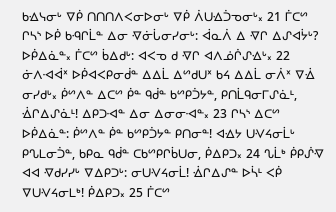ᑲᐎᓭᓂᒡ ᐁᑮ ᑎᑎᑎᐱᐸᓂᐅᓂᒡ ᐁᑮ ᐲᑌᐎᑑᓀᓂᒡ᙮ 21 ᒦᑕᔥ ᒋᓴᔅ ᐅᑮ ᑲᑴᒋᒫᓐ ᐃᓂ ᐌᓃᒑᓂᓯᓂᒡ: ᐋᓇᐲ ᐃ ᐌᒋ ᐃᔑᐊᔮᒡ? ᐅᑮᐃᓈᓐ᙮ ᒦᑕᔥ ᑳᐃᑯᒡ: ᐊᐸᓀ ᑯ ᐌᒋ ᐊᐱᓅᒌᔑᐎᒡ᙮ 22 ᓃᐱᐗᐋᕽ ᐅᑮᐊᐸᑭᓂᑰᓐ ᐃᐃᒫ ᐃᔥᑯᑌᕽ ᑲᔦ ᐃᐃᒫ ᓂᐲᕽ ᐁᐐ ᓂᓯᑯᒡ᙮ ᑮᔥᐱᓐ ᐃᑕᔥ ᑮᓐ ᑫᑰᓐ ᑲᔥᑭᑑᔭᓐ, ᑭᑎᒫᑫᓂᒥᔑᓈᒻ, ᐐᒋᐃᔑᓈᒻ! ᐃᑭᑐᐗᓐ ᐃᓂ ᐃᓂᓂᐗᓐ᙮ 23 ᒋᓴᔅ ᐃᑕᔥ ᐅᑮᐃᓈᓐ: ᑮᔥᐱᓐ ᑮᓐ ᑲᔥᑭᑑᔭᓐ ᑭᑎᓂᓐ! ᐊᐎᔭ ᑌᐺᔦᓂᒫᒡ ᑭᔐᒪᓂᑑᓐ, ᑲᑭᓇ ᑫᑰᓐ ᑕᑲᔥᑭᒋᑳᑌᓂ, ᑮᐃᑭᑐ᙮ 24 ᔐᒫᒃ ᑮᑭᔒᐌ ᐊᐊ ᐌᑯᓯᓯᒡ ᐁᐃᑭᑐᒡ: ᓂᑌᐺᔦᓂᒫ! ᐐᒋᐃᔑᓐ ᐅᓵᒻ ᐸᑮ ᐁᑌᐺᔦᓂᒪᒃ! ᑮᐃᑭᑐ᙮ 25 ᒦᑕᔥ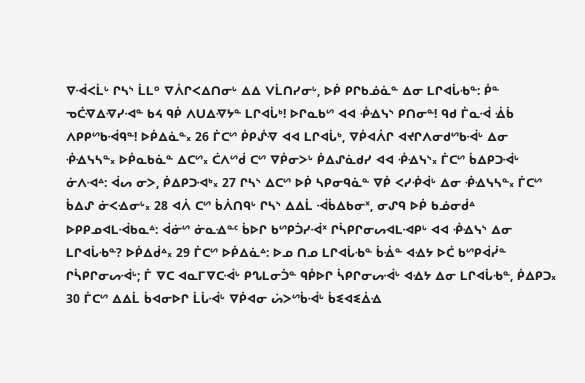ᐁᐙᐸᒫᒡ ᒋᓴᔅ ᒫᒪᐤ ᐁᐲᒋᐸᐃᑎᓂᒡ ᐃᐃ ᐯᒫᑎᓯᓂᒡ, ᐅᑮ ᑭᒋᑲᓅᓈᓐ ᐃᓂ ᒪᒋᐊᒑᑾᓐ: ᑮᓐ ᓀᑖᐌᐃᐌᓯᐗᓐ ᑲᔦ ᑫᑮ ᐱᑌᐃᐌᔭᓐ ᒪᒋᐊᒑᒃ! ᐅᒋᓇᑲᔥ ᐊᐊ ᑸᐎᓭᔅ ᑭᑎᓂᓐ! ᑫᑯ ᒦᓇᐙ ᐐᑳ ᐱᑭᑭᔥᑲᐙᑫᓐ! ᐅᑮᐃᓈᓐ᙮ 26 ᒦᑕᔥ ᑮᑭᔒᐌ ᐊᐊ ᒪᒋᐊᒑᒃ, ᐁᑮᐊᐲᒋ ᐊᔪᒋᐱᓂᑯᔥᑲᐙᒡ ᐃᓂ ᑸᐎᓭᓴᓐ᙮ ᐅᑮᓇᑲᓈᓐ ᐃᑕᔥ᙮ ᑖᐱᔥᑰ ᑕᔥ ᐁᑮᓂᐳᒡ ᑮᐃᔑᓈᑯᓯ ᐊᐊ ᑸᐎᓭᔅ᙮ ᒦᑕᔥ ᑳᐃᑭᑐᐙᒡ ᓃᐱᐗᐞ: ᐋᔕ ᓂᐳ, ᑮᐃᑭᑐᐗᒃ᙮ 27 ᒋᓴᔅ ᐃᑕᔥ ᐅᑮ ᓴᑭᓂᑫᓈᓐ ᐁᑮ ᐸᓯᑸᐋᒡ ᐃᓂ ᑸᐎᓭᓴᓐ᙮ ᒦᑕᔥ ᑳᐃᔑ ᓃᐸᐎᓂᒡ᙮ 28 ᐊᐲ ᑕᔥ ᑳᐲᑎᑫᒡ ᒋᓴᔅ ᐃᐃᒫ ᐙᑳᐃᑲᓂᕽ, ᓂᔑᑫ ᐅᑮ ᑲᓅᓂᑰᐞ ᐅᑭᑭᓄᐊᒪᐙᑲᓇᐞ: ᐋᓃᔥ ᓃᓇᐎᓐᑦ ᑳᐅᒋ ᑲᔥᑭᑑᓯᐙᕽ ᒋᓵᑭᒋᓂᔕᐊᒪᐗᑭᒡ ᐊᐊ ᑸᐎᓭᔅ ᐃᓂ ᒪᒋᐊᒑᑾᓐ? ᐅᑮᐃᑰᐞ᙮ 29 ᒦᑕᔥ ᐅᑮᐃᓈᐞ: ᐅᓄ ᑎᓄ ᒪᒋᐊᒑᑾᓐ ᑳᐐᓐ ᐊᐎᔭ ᐅᑖ ᑲᔥᑭᐋᓰᓐ ᒋᓵᑭᒋᓂᔕᐙᒡ; ᒦ ᐁᑕ ᐊᓇᒥᐁᑕᐙᒡ ᑭᔐᒪᓂᑑᓐ ᑫᑮᐅᒋ ᓵᑭᒋᓂᔕᐙᒡ ᐊᐎᔭ ᐃᓂ ᒪᒋᐊᒑᑾᓐ, ᑮᐃᑭᑐ᙮ 30 ᒦᑕᔥ ᐃᐃᒫ ᑳᐊᓂᐅᒋ ᒫᒑᐙᒡ ᐁᑮᐊᓂ ᔖᐳᔥᑳᐙᒡ ᑳᓬᐊᓬᐄᐎ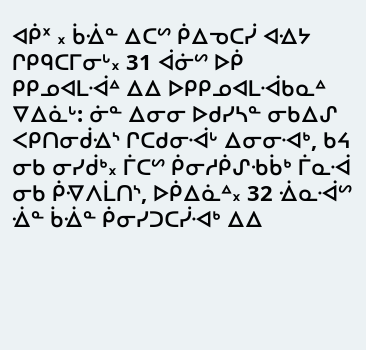ᐊᑮᕽ ᙮ ᑳᐐᓐ ᐃᑕᔥ ᑮᐃᓀᑕᓰ ᐊᐎᔭ ᒋᑭᑫᑕᒥᓂᒡ᙮ 31 ᐋᓃᔥ ᐅᑮ ᑭᑭᓄᐊᒪᐙᐞ ᐃᐃ ᐅᑭᑭᓄᐊᒪᐙᑲᓇᐞ ᐁᐃᓈᒡ: ᓃᓐ ᐃᓂᓂ ᐅᑯᓯᓴᓐ ᓂᑲᐃᔑ ᐸᑭᑎᓂᑰᐎᔅ ᒋᑕᑯᓂᐙᒡ ᐃᓂᓂᐗᒃ, ᑲᔦ ᓂᑲ ᓂᓯᑰᒃ᙮ ᒦᑕᔥ ᑮᓂᓱᑮᔑᑾᑳᒃ ᒦᓇᐙ ᓂᑲ ᑮᐌᐱᒫᑎᔅ, ᐅᑮᐃᓈᐞ᙮ 32 ᐐᓇᐙᔥ ᐐᓐ ᑳᐐᓐ ᑮᓂᓯᑐᑕᓰᐗᒃ ᐃᐃ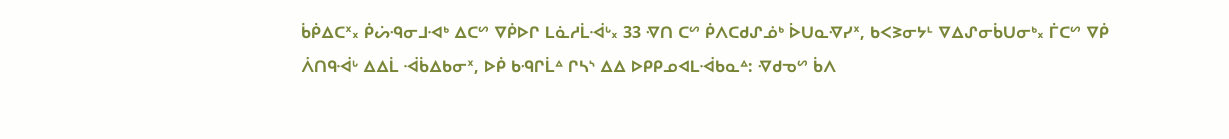ᑳᑮᐃᑕᕽ᙮ ᑮᔖᑴᓂᒧᐗᒃ ᐃᑕᔥ ᐁᑮᐅᒋ ᒪᓈᓱᒫᐙᒡ᙮ 33 ᐌᑎ ᑕᔥ ᑮᐱᑕᑯᔑᓅᒃ ᐆᑌᓇᐌᓯᕽ, ᑲᐸᕒᓂᔭᒻ ᐁᐃᔑᓂᑳᑌᓂᒃ᙮ ᒦᑕᔥ ᐁᑮ ᐲᑎᑫᐙᒡ ᐃᐃᒫ ᐙᑳᐃᑲᓂᕽ, ᐅᑮ ᑲᑴᒋᒫᐞ ᒋᓴᔅ ᐃᐃ ᐅᑭᑭᓄᐊᒪᐙᑲᓇᐞ: ᐌᑯᓀᔥ ᑳᐱ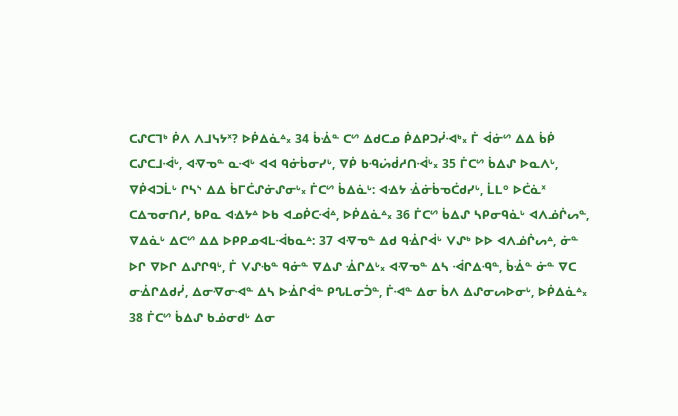ᑕᔑᑕᒣᒃ ᑮᐱ ᐱᒧᓭᔭᕽ? ᐅᑮᐃᓈᐞ᙮ 34 ᑳᐐᓐ ᑕᔥ ᐃᑯᑕᓄ ᑮᐃᑭᑐᓰᐗᒃ᙮ ᒦ ᐋᓃᔥ ᐃᐃ ᑳᑮ ᑕᔑᑕᒧᐙᒡ, ᐊᐌᓀᓐ ᓇᐗᒡ ᐊᐊ ᑫᓃᑳᓂᓯᒡ, ᐁᑮ ᑲᑴᔖᑰᓱᑎᐙᒡ᙮ 35 ᒦᑕᔥ ᑳᐃᔑ ᐅᓇᐱᒡ, ᐁᑮᐊᑐᒫᒡ ᒋᓴᔅ ᐃᐃ ᑳᒥᑖᔑᓃᔑᓂᒡ᙮ ᒦᑕᔥ ᑳᐃᓈᒡ: ᐊᐎᔭ ᐐᓃᑳᓀᑖᑯᓯᒡ, ᒫᒪᐤ ᐅᑖᓈᕽ ᑕᐃᓀᓂᑎᓱ, ᑲᑭᓇ ᐊᐎᔭᐞ ᐅᑲ ᐊᓄᑮᑕᐙᐞ, ᐅᑮᐃᓈᐞ᙮ 36 ᒦᑕᔥ ᑳᐃᔑ ᓴᑭᓂᑫᓈᒡ ᐊᐱᓅᒌᔕᓐ, ᐁᐃᓈᒡ ᐃᑕᔥ ᐃᐃ ᐅᑭᑭᓄᐊᒪᐙᑲᓇᐞ: 37 ᐊᐌᓀᓐ ᐃᑯ ᑫᐐᒋᐋᒡ ᐯᔑᒃ ᐅᐅ ᐊᐱᓅᒌᔕᐞ, ᓃᓐ ᐅᒋ ᐁᐅᒋ ᐃᔑᒋᑫᒡ, ᒦ ᐯᔑᑾᓐ ᑫᓃᓐ ᐁᐃᔑ ᐐᒋᐃᒡ᙮ ᐊᐌᓀᓐ ᐃᓴ ᐙᒋᐃᑴᓐ, ᑳᐐᓐ ᓃᓐ ᐁᑕ ᓂᐐᒋᐃᑯᓰ, ᐃᓂᐌᓂᐗᓐ ᐃᓴ ᐅᐐᒋᐋᓐ ᑭᔐᒪᓂᑑᓐ, ᒦᐗᓐ ᐃᓂ ᑳᐱ ᐃᔑᓂᔕᐅᓂᒡ, ᐅᑮᐃᓈᐞ᙮ 38 ᒦᑕᔥ ᑳᐃᔑ ᑲᓅᓂᑯᒡ ᐃᓂ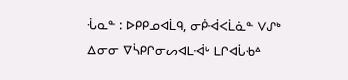ᒞᓇᓐ : ᐅᑭᑭᓄᐊᒫᑫ, ᓂᑮᐙᐸᒫᓈᓐ ᐯᔑᒃ ᐃᓂᓂ ᐁᓵᑭᒋᓂᔕᐊᒪᐙᒡ ᒪᒋᐊᒑᑾᐞ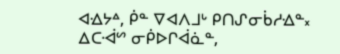ᐊᐎᔭᐞ, ᑮᓐ ᐁᐊᐱᒧᒡ ᑭᑎᔑᓂᑳᓱᐎᓐ᙮ ᐃᑕᐙᔥ ᓂᑮᐅᒋᐋᓈᓐ,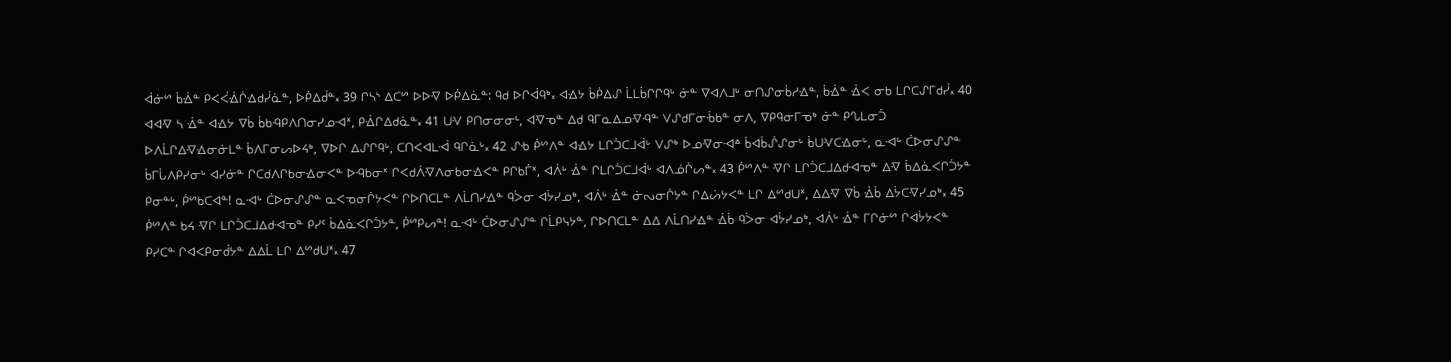ᐋᓃᔥ ᑳᐐᓐ ᑭᐸᐹᐐᒌᐎᑯᓰᓈᓐ, ᐅᑮᐃᑰᓐ᙮ 39 ᒋᓴᔅ ᐃᑕᔥ ᐅᐅᐌ ᐅᑮᐃᓈᓐ: ᑫᑯ ᐅᒋᐋᑫᒃ᙮ ᐊᐎᔭ ᑳᑮᐃᔑ ᒫᒪᑳᒋᒋᑫᒡ ᓃᓐ ᐁᐊᐱᒧᒡ ᓂᑎᔑᓂᑳᓱᐎᓐ, ᑳᐐᓐ ᐐᐸ ᓂᑲ ᒪᒋᑕᔑᒥᑯᓰ᙮ 40 ᐊᐊᐌ ᓴ ᐐᓐ ᐊᐎᔭ ᐁᑳ ᑳᑲᑴᑭᐱᑎᓂᓯᓄᐗᕽ, ᑭᐐᒋᐃᑯᓈᓐ᙮ 41 ᑌᐺ ᑭᑎᓂᓂᓂᒻ, ᐊᐌᓀᓐ ᐃᑯ ᑫᒥᓇᐃᓄᐌᑴᓐ ᐯᔑᑯᒥᓂᒀᑲᓐ ᓂᐱ, ᐁᑭᑫᓂᒥᓀᒃ ᓃᓐ ᑭᔐᒪᓂᑑ ᐅᐱᒫᒋᐃᐌᐎᓂᓃᒪᓐ ᑳᐱᒥᓂᔕᐅᔦᒃ, ᐁᐅᒋ ᐃᔑᒋᑫᒡ, ᑕᑎᐸᐊᒪᐙ ᑫᒋᓈᒡ᙮ 42 ᔑᑾ ᑮᔥᐱᓐ ᐊᐎᔭ ᒪᒋᑑᑕᒧᐋᒡ ᐯᔑᒃ ᐅᓄᐌᓂᐗᐞ ᑳᐊᑳᔒᔑᓂᒡ ᑳᑌᐺᑕᐎᓂᒡ, ᓇᐗᒡ ᑖᐅᓂᔑᔑᓐ ᑳᒥᒑᐱᑭᓯᓂᒡ ᐊᓯᓃᓐ ᒋᑕᑯᐱᒋᑲᓂᐎᓂᐸᓐ ᐅᑴᑲᓂᕽ ᒋᐸᑯᐲᐌᐱᓂᑲᓂᐎᐸᓐ ᑭᒋᑲᒦᕽ, ᐊᐲᒡ ᐐᓐ ᒋᒪᒋᑑᑕᒧᐋᒡ ᐊᐱᓅᒌᔕᓐ᙮ 43 ᑮᔥᐱᓐ ᐌᒋ ᒪᒋᑑᑕᒧᐃᑯᐗᓀᓐ ᐃᐌ ᑳᐃᓈᐸᒋᑑᔭᓐ ᑭᓂᓐᒡ, ᑮᔥᑲᑕᐊᓐ! ᓇᐗᒡ ᑖᐅᓂᔑᔑᓐ ᓇᐸᓀᓂᒌᔭᐸᓐ ᒋᐅᑎᑕᒪᓐ ᐱᒫᑎᓯᐎᓐ ᑫᐴᓂ ᐊᔮᓯᓄᒃ, ᐊᐲᒡ ᐐᓐ ᓃᔓᓂᒌᔭᓐ ᒋᐃᔖᔭᐸᓐ ᒪᒋ ᐃᔥᑯᑌᕽ, ᐃᐃᐌ ᐁᑳ ᐐᑳ ᐃᔮᑕᐌᓯᓄᒃ᙮ 45 ᑮᔥᐱᓐ ᑲᔦ ᐌᒋ ᒪᒋᑑᑕᒧᐃᑯᐗᓀᓐ ᑭᓯᑦ ᑳᐃᓈᐸᒋᑑᔭᓐ, ᑮᔥᑭᔕᓐ! ᓇᐗᒡ ᑖᐅᓂᔑᔑᓐ ᒋᒫᑭᓭᔭᓐ, ᒋᐅᑎᑕᒪᓐ ᐃᐃ ᐱᒫᑎᓯᐎᓐ ᐐᑳ ᑫᐴᓂ ᐊᔮᓯᓄᒃ, ᐊᐲᒡ ᐐᓐ ᒥᒋᓃᔥ ᒋᐊᔮᔭᐸᓐ ᑭᓯᑕᓐ ᒋᐊᐸᑭᓂᑰᔭᓐ ᐃᐃᒫ ᒪᒋ ᐃᔥᑯᑌᕽ᙮ 47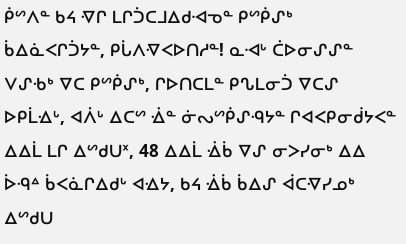ᑮᔥᐱᓐ ᑲᔦ ᐌᒋ ᒪᒋᑑᑕᒧᐃᑯᐗᓀᓐ ᑭᔥᑮᔑᒃ ᑳᐃᓈᐸᒋᑑᔭᓐ, ᑭᒑᐱᐌᐸᐅᑎᓱᓐ! ᓇᐗᒡ ᑖᐅᓂᔑᔑᓐ ᐯᔑᑾᒃ ᐁᑕ ᑭᔥᑮᔑᒃ, ᒋᐅᑎᑕᒪᓐ ᑭᔐᒪᓂᑑ ᐁᑕᔑ ᐅᑭᒫᐎᒡ, ᐊᐲᒡ ᐃᑕᔥ ᐐᓐ ᓃᔓᔥᑮᔑᑴᔭᓐ ᒋᐊᐸᑭᓂᑰᔭᐸᓐ ᐃᐃᒫ ᒪᒋ ᐃᔥᑯᑌᕽ, 48 ᐃᐃᒫ ᐐᑳ ᐁᔑ ᓂᐳᓯᓂᒃ ᐃᐃ ᐆᑴᐞ ᑳᐸᓈᒋᐃᑯᒡ ᐊᐎᔭ, ᑲᔦ ᐐᑳ ᑳᐃᔑ ᐋᑕᐌᓯᓄᒃ ᐃᔥᑯᑌ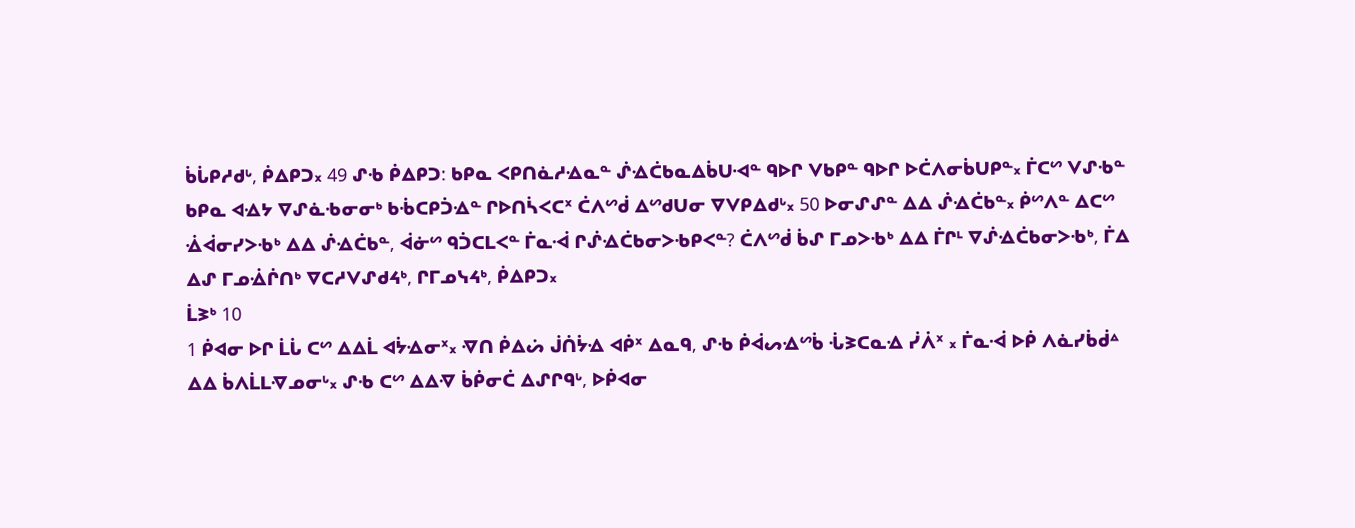ᑳᒑᑭᓱᑯᒡ, ᑮᐃᑭᑐ᙮ 49 ᔑᑾ ᑮᐃᑭᑐ: ᑲᑭᓇ ᐸᑭᑎᓈᓱᐎᓇᓐ ᔒᐎᑖᑲᓇᐃᑳᑌᐗᓐ ᑫᐅᒋ ᐯᑲᑭᓐ ᑫᐅᒋ ᐅᑖᐱᓂᑳᑌᑭᓐ᙮ ᒦᑕᔥ ᐯᔑᑾᓐ ᑲᑭᓇ ᐊᐎᔭ ᐁᔑᓈᑾᓂᓂᒃ ᑲᒀᑕᑭᑑᐎᓐ ᒋᐅᑎᓵᐸᑕᕽ ᑖᐱᔥᑰ ᐃᔥᑯᑌᓂ ᐁᐯᑭᐃᑯᒡ᙮ 50 ᐅᓂᔑᔑᓐ ᐃᐃ ᔒᐎᑖᑲᓐ᙮ ᑮᔥᐱᓐ ᐃᑕᔥ ᐐᐋᓂᓯᐳᑾᒃ ᐃᐃ ᔒᐎᑖᑲᓐ, ᐋᓃᔥ ᑫᑑᑕᒪᐸᓐ ᒦᓇᐙ ᒋᔒᐎᑖᑲᓂᐳᑾᑭᐸᓐ? ᑖᐱᔥᑰ ᑳᔑ ᒥᓄᐳᑾᒃ ᐃᐃ ᒦᒋᒻ ᐁᔒᐎᑖᑲᓂᐳᑾᒃ, ᒦᐃ ᐃᔑ ᒥᓄᐐᒌᑎᒃ ᐁᑕᓱᐯᔑᑯᔦᒃ, ᒋᒥᓄᓭᔦᒃ, ᑮᐃᑭᑐ᙮
ᒫᕒᒃ 10
1 ᑮᐊᓂ ᐅᒋ ᒫᒑ ᑕᔥ ᐃᐃᒫ ᐊᔮᐎᓂᕽ᙮ ᐌᑎ ᑮᐃᔖ ᒎᑏᔮᐎ ᐊᑮᕽ ᐃᓇᑫ, ᔑᑾ ᑮᐋᔕᐎᔥᑳ ᒞᕒᑕᓇᐎ ᓰᐲᕽ ᙮ ᒦᓇᐙ ᐅᑮ ᐱᓈᓯᑳᑰᐞ ᐃᐃ ᑳᐱᒫᒪᐌᓄᓂᒡ᙮ ᔑᑾ ᑕᔥ ᐃᐃᐌ ᑳᑮᓂᑖ ᐃᔑᒋᑫᒡ, ᐅᑮᐊᓂ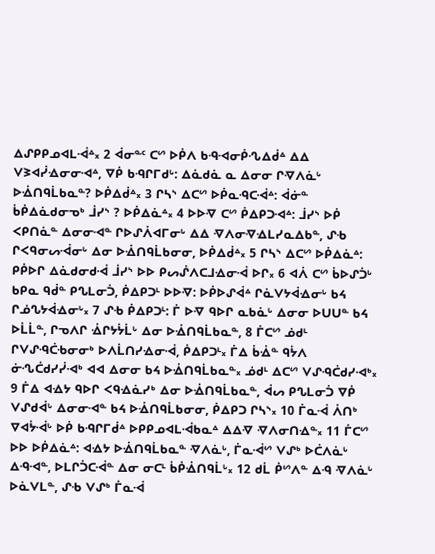ᐃᔑᑭᑭᓄᐊᒪᐙᐞ᙮ 2 ᐋᓂᓐᑦ ᑕᔥ ᐅᑮᐱ ᑲᑴᐗᓂᑮᔗᐃᑰᐞ ᐃᐃ ᐯᕒᐊᓰᐎᓂᓂᐗᐞ, ᐁᑮ ᑲᑴᒋᒥᑯᒡ: ᐃᓈᑯᓈ ᓇ ᐃᓂᓂ ᒋᐌᐱᓈᒡ ᐅᐐᑎᑫᒫᑲᓇᓐ? ᐅᑮᐃᑰᐞ᙮ 3 ᒋᓴᔅ ᐃᑕᔥ ᐅᑮᓇᑴᑕᐙᐞ: ᐋᓃᓐ ᑳᑮᐃᓈᑯᓂᓀᒃ ᒨᓯᔅ ? ᐅᑮᐃᓈᐞ᙮ 4 ᐅᐅᐌ ᑕᔥ ᑮᐃᑭᑐᐗᐞ: ᒨᓯᔅ ᐅᑮ ᐸᑭᑎᓈᓐ ᐃᓂᓂᐗᓐ ᒋᐅᔑᐲᐊᒥᓂᒡ ᐃᐃ ᐌᐱᓂᐌᐎᒪᓯᓇᐃᑲᓐ, ᔑᑾ ᒋᐸᑫᓂᔕᐙᓂᒡ ᐃᓂ ᐅᐐᑎᑫᒫᑲᓂᓂ, ᐅᑮᐃᑰᐞ᙮ 5 ᒋᓴᔅ ᐃᑕᔥ ᐅᑮᐃᓈᐞ: ᑭᑮᐅᒋ ᐃᓈᑯᓂᑯᐙ ᒨᓯᔅ ᐅᐅ ᑭᔕᔒᐱᑕᒧᐎᓂᐙ ᐅᒋ᙮ 6 ᐊᐲ ᑕᔥ ᑳᐅᔑᑑᒡ ᑲᑭᓇ ᑫᑰᓐ ᑭᔐᒪᓂᑑ, ᑮᐃᑭᑐᒻ ᐅᐅᐌ: ᐅᑮᐅᔑᐋᐞ ᒋᓈᐯᔭᐋᐎᓂᒡ ᑲᔦ ᒋᓅᔐᔭᐋᐎᓂᒡ᙮ 7 ᔑᑾ ᑮᐃᑭᑐᒻ: ᒦ ᐅᐌ ᑫᐅᒋ ᓇᑲᓈᒡ ᐃᓂᓂ ᐅᑌᑌᓐ ᑲᔦ ᐅᒫᒫᓐ, ᒋᓀᐱᒋ ᐐᒋᔭᔮᒫᒡ ᐃᓂ ᐅᐐᑎᑫᒫᑲᓇᓐ, 8 ᒦᑕᔥ ᓅᑯᒻ ᒋᐯᔑᑴᑖᑾᓂᓂᒃ ᐅᐱᒫᑎᓯᐎᓂᐙ, ᑮᐃᑭᑐᒻ᙮ ᒦᐃ ᑳᐐᓐ ᑫᔮᐱ ᓃᔗᑖᑯᓯᓰᐗᒃ ᐊᐊ ᐃᓂᓂ ᑲᔦ ᐅᐐᑎᑫᒫᑲᓇᓐ᙮ ᓅᑯᒻ ᐃᑕᔥ ᐯᔑᑴᑖᑯᓯᐗᒃ᙮ 9 ᒦᐃ ᐊᐎᔭ ᑫᐅᒋ ᐸᑫᐎᓈᓯᒃ ᐃᓂ ᐅᐐᑎᑫᒫᑲᓇᓐ, ᐋᔕ ᑭᔐᒪᓂᑑ ᐁᑮ ᐯᔑᑯᐋᒡ ᐃᓂᓂᐗᓐ ᑲᔦ ᐅᐐᑎᑫᒫᑲᓂᓂ, ᑮᐃᑭᑐ ᒋᓴᔅ᙮ 10 ᒦᓇᐙ ᐲᑎᒃ ᐁᐊᔮᐙᒡ ᐅᑮ ᑲᑴᒋᒥᑰᐞ ᐅᑭᑭᓄᐊᒪᐙᑲᓇᐞ ᐃᐃᐌ ᐌᐱᓂᑎᐎᓐ᙮ 11 ᒦᑕᔥ ᐅᐅ ᐅᑮᐃᓈᐞ: ᐊᐎᔭ ᐅᐐᑎᑫᒫᑲᓇᓐ ᐌᐱᓈᒡ, ᒦᓇᐙᔥ ᐯᔑᒃ ᐅᑖᐱᓈᒡ ᐃᑴᐗᓐ, ᐅᒪᒋᑑᑕᐙᓐ ᐃᓂ ᓂᑕᒻ ᑳᑮᐐᑎᑫᒫᒡ᙮ 12 ᑯᒫ ᑮᔥᐱᓐ ᐃᑴ ᐌᐱᓈᒡ ᐅᓈᐯᒪᓐ, ᔑᑾ ᐯᔑᒃ ᒦᓇᐙ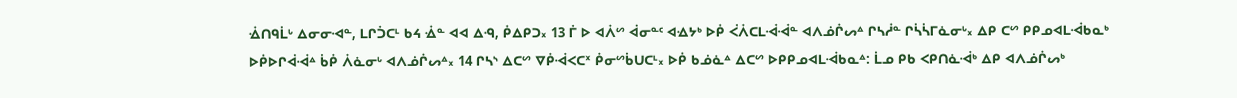ᐐᑎᑫᒫᒡ ᐃᓂᓂᐗᓐ, ᒪᒋᑑᑕᒻ ᑲᔦ ᐐᓐ ᐊᐊ ᐃᑴ, ᑮᐃᑭᑐ᙮ 13 ᒦ ᐅ ᐊᐲᔥ ᐋᓂᓐᑦ ᐊᐎᔭᒃ ᐅᑮ ᐹᐲᑕᒪᐙᐙᓐ ᐊᐱᓅᒌᔕᐞ ᒋᓴᓲᓐ ᒋᓵᓵᒥᓈᓂᒡ᙮ ᐃᑭ ᑕᔥ ᑭᑭᓄᐊᒪᐙᑲᓇᒃ ᐅᑮᐅᒋᐋᐙᐞ ᑳᑮ ᐲᓈᓂᒡ ᐊᐱᓅᒌᔕᐞ᙮ 14 ᒋᓴᔅ ᐃᑕᔥ ᐁᑮᐙᐸᑕᕽ ᑮᓂᔥᑳᑌᑕᒻ᙮ ᐅᑮ ᑲᓅᓈᐞ ᐃᑕᔥ ᐅᑭᑭᓄᐊᒪᐙᑲᓇᐞ: ᒫᓄ ᑭᑲ ᐸᑭᑎᓈᐙᒃ ᐃᑭ ᐊᐱᓅᒌᔕᒃ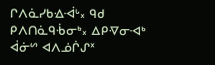ᒋᐱᓈᓯᑲᐎᐙᒡ᙮ ᑫᑯ ᑭᐱᑎᓈᑫᒀᓂᒃ᙮ ᐃᑭᐌᓂᐗᒃ ᐋᓃᔥ ᐊᐱᓅᒌᔑᕽ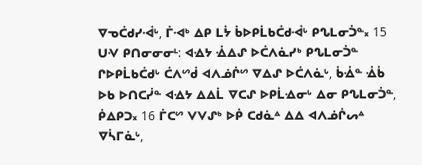ᐁᓀᑖᑯᓯᐙᒡ, ᒦᐗᒃ ᐃᑭ ᒪᔮ ᑳᐅᑭᒫᑲᑖᑯᐙᒡ ᑭᔐᒪᓂᑑᓐ᙮ 15 ᑌᐺ ᑭᑎᓂᓂᓂᒻ: ᐊᐎᔭ ᐐᐃᔑ ᐅᑖᐱᓈᓯᒃ ᑭᔐᒪᓂᑑᓐ ᒋᐅᑭᒫᑲᑖᑯᒡ ᑖᐱᔥᑰ ᐊᐱᓅᒌᔥ ᐁᐃᔑ ᐅᑖᐱᓈᒡ, ᑳᐐᓐ ᐐᑳ ᐅᑲ ᐅᑎᑕᓰᓐ ᐊᐎᔭ ᐃᐃᒫ ᐁᑕᔑ ᐅᑭᒫᐎᓂᒡ ᐃᓂ ᑭᔐᒪᓂᑑᓐ, ᑮᐃᑭᑐ᙮ 16 ᒦᑕᔥ ᐯᐯᔑᒃ ᐅᑮ ᑕᑯᓈᐞ ᐃᐃ ᐊᐱᓅᒌᔕᐞ ᐁᓵᒥᓈᒡ,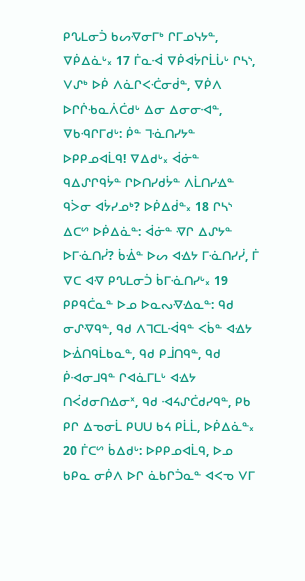ᑭᔐᒪᓂᑑ ᑲᔕᐌᓂᒥᒃ ᒋᒥᓄᓭᔭᓐ, ᐁᑮᐃᓈᒡ᙮ 17 ᒦᓇᐙ ᐁᑮᐊᔮᒋᒫᒑᒡ ᒋᓴᔅ, ᐯᔑᒃ ᐅᑮ ᐱᓈᒋᐸᑣᓂᑰᓐ, ᐁᑮᐱ ᐅᒋᒌᑾᓇᐲᑖᑯᒡ ᐃᓂ ᐃᓂᓂᐗᓐ, ᐁᑲᑴᒋᒥᑯᒡ: ᑮᓐ ᒣᓍᑎᓯᔭᓐ ᐅᑭᑭᓄᐊᒫᑫ! ᐁᐃᑯᒡ᙮ ᐋᓃᓐ ᑫᐃᔑᒋᑫᔮᓐ ᒋᐅᑎᓯᑯᔮᓐ ᐱᒫᑎᓯᐎᓐ ᑫᐴᓂ ᐊᔮᓯᓄᒃ? ᐅᑮᐃᑰᓐ᙮ 18 ᒋᓴᔅ ᐃᑕᔥ ᐅᑮᐃᓈᓐ: ᐋᓃᓐ ᐌᒋ ᐃᔑᔭᓐ ᐅᒥᓍᑎᓰ? ᑳᐐᓐ ᐅᔕ ᐊᐎᔭ ᒥᓍᑎᓯᓰ, ᒦ ᐁᑕ ᐊᐌ ᑭᔐᒪᓂᑑ ᑳᒥᓍᑎᓯᒡ᙮ 19 ᑭᑭᑫᑖᓇᓐ ᐅᓄ ᐅᓇᔓᐌᐎᓇᓐ: ᑫᑯ ᓂᔑᐌᑫᓐ, ᑫᑯ ᐱᒣᑕᒪᐙᑫᓐ ᐸᑳᓐ ᐊᐎᔭ ᐅᐐᑎᑫᒫᑲᓇᓐ, ᑫᑯ ᑭᒨᑎᑫᓐ, ᑫᑯ ᑮᐗᓂᒧᑫᓐ ᒋᐊᓈᒥᒪᒡ ᐊᐎᔭ ᑎᐹᑯᓂᑎᐎᓂᕽ, ᑫᑯ ᐗᔦᔑᑖᑯᓯᑫᓐ, ᑭᑲ ᑭᒋ ᐃᓀᓂᒫ ᑭᑌᑌ ᑲᔦ ᑭᒫᒫ, ᐅᑮᐃᓈᓐ᙮ 20 ᒦᑕᔥ ᑳᐃᑯᒡ: ᐅᑭᑭᓄᐊᒫᑫ, ᐅᓄ ᑲᑭᓇ ᓂᑮᐱ ᐅᒋ ᓈᑲᒋᑑᓇᓐ ᐊᐸᓀ ᐯᒥ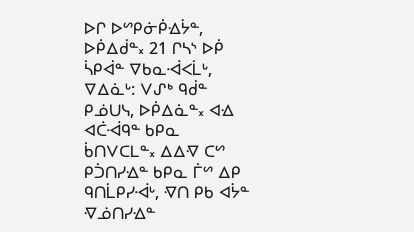ᐅᒋ ᐅᔥᑭᓃᑮᐎᔮᓐ, ᐅᑮᐃᑰᓐ᙮ 21 ᒋᓴᔅ ᐅᑮ ᓵᑭᐋᓐ ᐁᑲᓇᐙᐸᒫᒡ, ᐁᐃᓈᒡ: ᐯᔑᒃ ᑫᑰᓐ ᑭᓅᑌᓭ, ᐅᑮᐃᓈᓐ᙮ ᐊᐎ ᐊᑖᐙᑫᓐ ᑲᑭᓇ ᑳᑎᐯᑕᒪᓐ᙮ ᐃᐃᐌ ᑕᔥ ᑭᑑᑎᓯᐎᓐ ᑲᑭᓇ ᒦᔥ ᐃᑭ ᑫᑎᒫᑭᓯᐙᒡ, ᐌᑎ ᑭᑲ ᐊᔮᓐ ᐌᓅᑎᓯᐎᓐ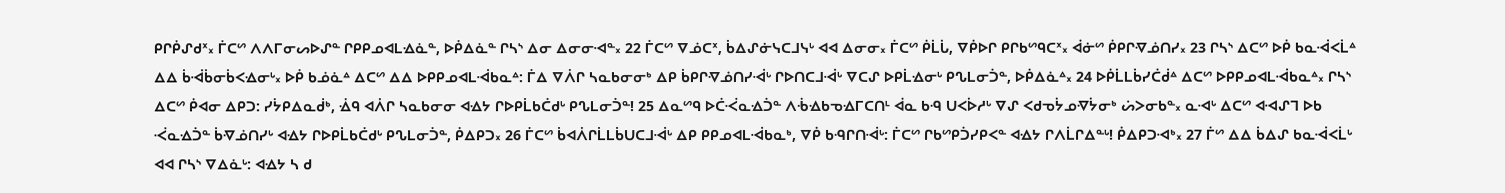ᑭᒋᑮᔑᑯᕽ᙮ ᒦᑕᔥ ᐱᐱᒥᓂᔕᐅᔑᓐ ᒋᑭᑭᓄᐊᒪᐎᓈᓐ, ᐅᑮᐃᓈᓐ ᒋᓴᔅ ᐃᓂ ᐃᓂᓂᐗᓐ᙮ 22 ᒦᑕᔥ ᐁᓅᑕᕽ, ᑳᐃᔑᓃᓭᑕᒧᓭᒡ ᐊᐊ ᐃᓂᓂ᙮ ᒦᑕᔥ ᑮᒫᒑ, ᐁᑮᐅᒋ ᑭᒋᑲᔥᑫᑕᕽ᙮ ᐋᓃᔥ ᑮᑭᒋᐌᓅᑎᓯ᙮ 23 ᒋᓴᔅ ᐃᑕᔥ ᐅᑮ ᑲᓇᐙᐸᒫᐞ ᐃᐃ ᑳᐙᑳᓂᑳᐸᐎᓂᒡ᙮ ᐅᑮ ᑲᓅᓈᐞ ᐃᑕᔥ ᐃᐃ ᐅᑭᑭᓄᐊᒪᐙᑲᓇᐞ: ᒦᐃ ᐁᐲᒋ ᓴᓇᑲᓂᓂᒃ ᐃᑭ ᑳᑭᒋᐌᓅᑎᓯᐙᒡ ᒋᐅᑎᑕᒧᐙᒡ ᐁᑕᔑ ᐅᑭᒫᐎᓂᒡ ᑭᔐᒪᓂᑑᓐ, ᐅᑮᐃᓈᐞ᙮ 24 ᐅᑮᒫᒪᑳᓯᑖᑰᐞ ᐃᑕᔥ ᐅᑭᑭᓄᐊᒪᐙᑲᓇᐞ᙮ ᒋᓴᔅ ᐃᑕᔥ ᑮᐊᓂ ᐃᑭᑐ: ᓯᔮᑭᐃᓇᑰᒃ, ᐐᑫ ᐊᐲᒋ ᓴᓇᑲᓂᓂ ᐊᐎᔭ ᒋᐅᑭᒫᑲᑖᑯᒡ ᑭᔐᒪᓂᑑᓐ! 25 ᐃᓇᔥᑫ ᐅᑖᑆᓇᐎᑑᓐ ᐱᒀᐎᑲᓀᐎᒥᑕᑎᒻ ᐋᓇ ᑲᑴ ᑌᐸᐆᓱᒡ ᐁᔑ ᐸᑯᓀᔮᓄᐌᔮᓂᒃ ᔖᐳᓂᑲᓐ᙮ ᓇᐗᒡ ᐃᑕᔥ ᐊᐗᔑᒣ ᐅᑲ ᑆᓇᐎᑑᓐ ᑳᐌᓅᑎᓯᒡ ᐊᐎᔭ ᒋᐅᑭᒫᑲᑖᑯᒡ ᑭᔐᒪᓂᑑᓐ, ᑮᐃᑭᑐ᙮ 26 ᒦᑕᔥ ᑳᐊᐲᒋᒫᒪᑳᑌᑕᒧᐙᒡ ᐃᑭ ᑭᑭᓄᐊᒪᐙᑲᓇᒃ, ᐁᑮ ᑲᑴᒋᑎᐙᒡ: ᒦᑕᔥ ᒋᑲᔥᑭᑑᓯᑭᐸᓐ ᐊᐎᔭ ᒋᐱᒫᒋᐃᓐᒡ! ᑮᐃᑭᑐᐗᒃ᙮ 27 ᒦᔥ ᐃᐃ ᑳᐃᔑ ᑲᓇᐙᐸᒫᒡ ᐊᐊ ᒋᓴᔅ ᐁᐃᓈᒡ: ᐊᐎᔭ ᓴ ᑯ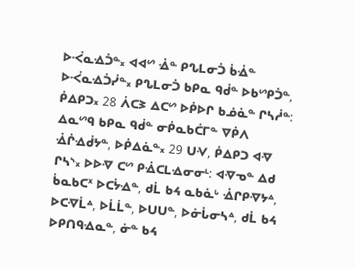ᐅᑆᓇᐎᑑᓐ᙮ ᐊᐊᔥ ᐐᓐ ᑭᔐᒪᓂᑑ ᑳᐐᓐ ᐅᑆᓇᐎᑑᓰᓐ᙮ ᑭᔐᒪᓂᑑ ᑲᑭᓇ ᑫᑰᓐ ᐅᑲᔥᑭᑑᓐ, ᑮᐃᑭᑐ᙮ 28 ᐲᑕᕒ ᐃᑕᔥ ᐅᑮᐅᒋ ᑲᓅᓈᓐ ᒋᓴᓲᓐ: ᐃᓇᔥᑫ ᑲᑭᓇ ᑫᑰᓐ ᓂᑮᓇᑲᑖᒥᓐ ᐁᑮᐱ ᐐᒌᐎᑰᔭᓐ, ᐅᑮᐃᓈᓐ᙮ 29 ᑌᐺ, ᑮᐃᑭᑐ ᐊᐌ ᒋᓴᔅ᙮ ᐅᐅᐌ ᑕᔥ ᑭᐐᑕᒪᐎᓂᓂᒻ: ᐊᐌᓀᓐ ᐃᑯ ᑳᓇᑲᑕᕽ ᐅᑕᔮᐎᓐ, ᑯᒫ ᑲᔦ ᓇᑲᓈᒡ ᐐᒋᑭᐌᔭᐞ, ᐅᑕᐌᒫᐞ, ᐅᒫᒫᓐ, ᐅᑌᑌᓐ, ᐅᓃᒑᓂᓴᐞ, ᑯᒫ ᑲᔦ ᐅᑭᑎᑫᐎᓇᓐ, ᓃᓐ ᑲᔦ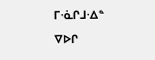ᒥᓍᒋᒧᐎᓐ ᐁᐅᒋ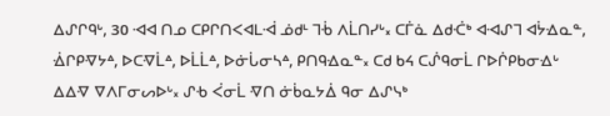ᐃᔑᒋᑫᒡ, 30 ᐗᐊ ᑎᓄ ᑕᑭᒋᑎᐸᐊᒪᐙ ᓅᑯᒻ ᒣᒀ ᐱᒫᑎᓯᒡ᙮ ᑕᒦᓈ ᐃᑯᑣᒃ ᐊᐗᔑᒣ ᐊᔮᐎᓇᓐ, ᐐᒋᑭᐌᔭᐞ, ᐅᑕᐌᒫᐞ, ᐅᒫᒫᐞ, ᐅᓃᒑᓂᓴᐞ, ᑭᑎᑫᐎᓇᓐ᙮ ᑕᑯ ᑲᔦ ᑕᔒᑫᓂᒫ ᒋᐅᒌᑭᑲᓂᐎᒡ ᐃᐃᐌ ᐁᐱᒥᓂᔕᐅᒡ᙮ ᔑᑾ ᐹᓂᒫ ᐌᑎ ᓃᑳᓇᔭᐄ ᑫᓂ ᐃᔑᓭᒃ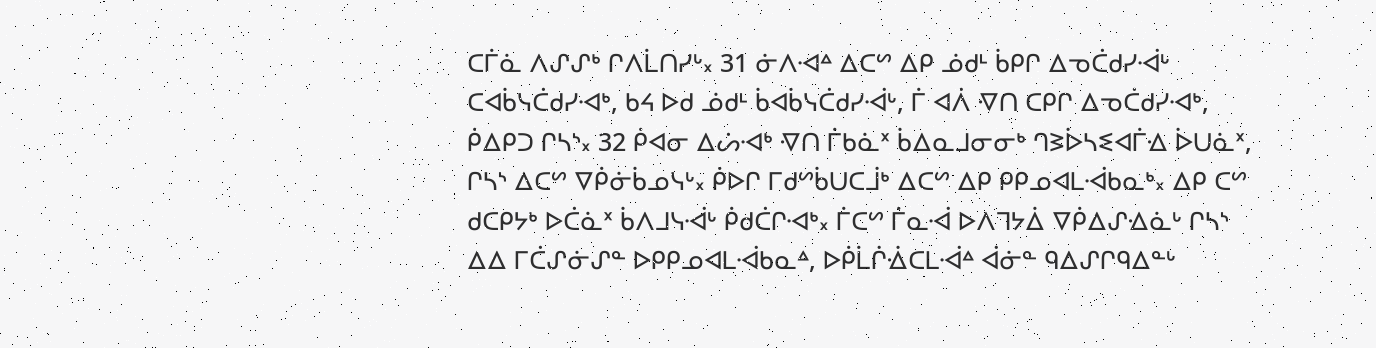ᑕᒦᓈ ᐱᔑᔑᒃ ᒋᐱᒫᑎᓯᒡ᙮ 31 ᓃᐱᐗᐞ ᐃᑕᔥ ᐃᑭ ᓅᑯᒻ ᑳᑭᒋ ᐃᓀᑖᑯᓯᐙᒡ ᑕᐊᑳᓭᑖᑯᓯᐗᒃ, ᑲᔦ ᐅᑯ ᓅᑯᒻ ᑳᐊᑳᓭᑖᑯᓯᐙᒡ, ᒦ ᐊᐲ ᐌᑎ ᑕᑭᒋ ᐃᓀᑖᑯᓯᐗᒃ, ᑮᐃᑭᑐ ᒋᓴᔅ᙮ 32 ᑮᐊᓂ ᐃᔖᐗᒃ ᐌᑎ ᒦᑲᓈᕽ ᑳᐃᓇᒧᓂᓂᒃ ᒉᕒᐆᓴᓬᐊᒦᐎ ᐆᑌᓈᕽ, ᒋᓴᔅ ᐃᑕᔥ ᐁᑮᓃᑳᓄᓭᒡ᙮ ᑮᐅᒋ ᒥᑯᔥᑳᑌᑕᒨᒃ ᐃᑕᔥ ᐃᑭ ᑭᑭᓄᐊᒪᐙᑲᓇᒃ᙮ ᐃᑭ ᑕᔥ ᑯᑕᑭᔭᒃ ᐅᑖᓈᕽ ᑳᐱᒧᓭᐙᒡ ᑮᑯᑖᒋᐗᒃ᙮ ᒦᑕᔥ ᒦᓇᐙ ᐅᐱᒣᔭᐄ ᐁᑮᐃᔑᐎᓈᒡ ᒋᓴᔅ ᐃᐃ ᒥᑖᔑᓃᔑᓐ ᐅᑭᑭᓄᐊᒪᐙᑲᓇᐞ, ᐅᑮᒫᒌᐐᑕᒪᐙᐞ ᐋᓃᓐ ᑫᐃᔑᒋᑫᐃᓐᒡ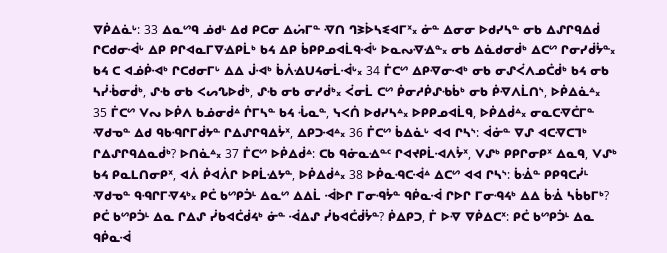ᐁᑮᐃᓈᒡ: 33 ᐃᓇᔥᑫ ᓅᑯᒻ ᐃᑯ ᑭᑕᓂ ᐃᔖᒥᓐ ᐌᑎ ᒉᕒᐆᓴᓬᐊᒥᕽ᙮ ᓃᓐ ᐃᓂᓂ ᐅᑯᓯᓴᓐ ᓂᑲ ᐃᔑᒋᑫᐃᑰ ᒋᑕᑯᓂᐙᒡ ᐃᑭ ᑭᒋᐊᓇᒥᐁᐎᑭᒫᒃ ᑲᔦ ᐃᑭ ᑳᑭᑭᓄᐊᒫᑫᐙᒡ ᐅᓇᔓᐌᐎᓐ᙮ ᓂᑲ ᐃᓈᑯᓂᑰᒃ ᐃᑕᔥ ᒋᓂᓯᑰᔮᓐ᙮ ᑲᔦ ᑕ ᐊᓅᑮᐗᒃ ᒋᑕᑯᓂᒥᒡ ᐃᐃ ᒎᐗᒃ ᑳᐲᐎᑌᔦᓂᒫᐙᒡ᙮ 34 ᒦᑕᔥ ᐃᑭᐌᓂᐗᒃ ᓂᑲ ᓂᔑᐹᐱᓄᑖᑰᒃ ᑲᔦ ᓂᑲ ᓴᓰᒀᓂᑰᒃ, ᔑᑾ ᓂᑲ ᐸᔕᔐᐅᑰᒃ, ᔑᑾ ᓂᑲ ᓂᓯᑰᒃ᙮ ᐹᓂᒫ ᑕᔥ ᑮᓂᓱᑮᔑᑾᑳᒃ ᓂᑲ ᑮᐌᐱᒫᑎᔅ, ᐅᑮᐃᓈᐞ᙮ 35 ᒦᑕᔥ ᐯᔓ ᐅᑮᐱ ᑲᓅᓂᑰᐞ ᒌᒥᓴᓐ ᑲᔦ ᒞᓇᓐ, ᓭᐸᑏ ᐅᑯᓯᓴᐞ᙮ ᐅᑭᑭᓄᐊᒫᑫ, ᐅᑮᐃᑰᐞ᙮ ᓂᓇᑕᐌᑖᒥᓐ ᐌᑯᓀᓐ ᐃᑯ ᑫᑲᑴᒋᒥᑰᔭᓐ ᒋᐃᔑᒋᑫᐃᔮᕽ, ᐃᑭᑐᐗᐞ᙮ 36 ᒦᑕᔥ ᑳᐃᓈᒡ ᐊᐊ ᒋᓴᔅ: ᐋᓃᓐ ᐁᔑ ᐊᑕᐌᑕᒣᒃ ᒋᐃᔑᒋᑫᐃᓇᑰᒃ? ᐅᑎᓈᐞ᙮ 37 ᒦᑕᔥ ᐅᑮᐃᑰᐞ: ᑕᑲ ᑫᓃᓇᐎᓐᑦ ᒋᐊᔪᑭᒫᐗᐱᔮᕽ, ᐯᔑᒃ ᑭᑭᒋᓂᑭᕽ ᐃᓇᑫ, ᐯᔑᒃ ᑲᔦ ᑭᓇᒪᑎᓂᑭᕽ, ᐊᐲ ᑮᐊᐲᒋ ᐅᑭᒫᐎᔭᓐ, ᐅᑮᐃᑰᐞ᙮ 38 ᐅᑮᓇᑴᑕᐙᐞ ᐃᑕᔥ ᐊᐊ ᒋᓴᔅ: ᑳᐐᓐ ᑭᑭᑫᑕᓰᒻ ᐌᑯᓀᓐ ᑫᑴᒋᒥᐌᔦᒃ᙮ ᑭᑖ ᑲᔥᑭᑑᒻ ᐃᓇᔥ ᐃᐃᒫ ᐙᐅᒋ ᒥᓂᑴᔮᓐ ᑫᑮᓇᐙ ᒋᐅᒋ ᒥᓂᑴᔦᒃ ᐃᐃ ᑳᐐ ᓴᑳᑲᒥᒃ? ᑭᑖ ᑲᔥᑭᑑᒻ ᐃᓇ ᒋᐃᔑ ᓰᑲᐊᑖᑰᔦᒃ ᓃᓐ ᐙᐃᔑ ᓰᑲᐊᑖᑰᔮᓐ? ᑮᐃᑭᑐ, ᒦ ᐅᐌ ᐁᑮᐃᑕᕽ: ᑭᑖ ᑲᔥᑭᑑᒻ ᐃᓇ ᑫᑮᓇᐙ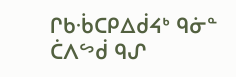ᒋᑲᒀᑕᑭᐃᑰᔦᒃ ᑫᓃᓐ ᑖᐱᔥᑰ ᑫᔑ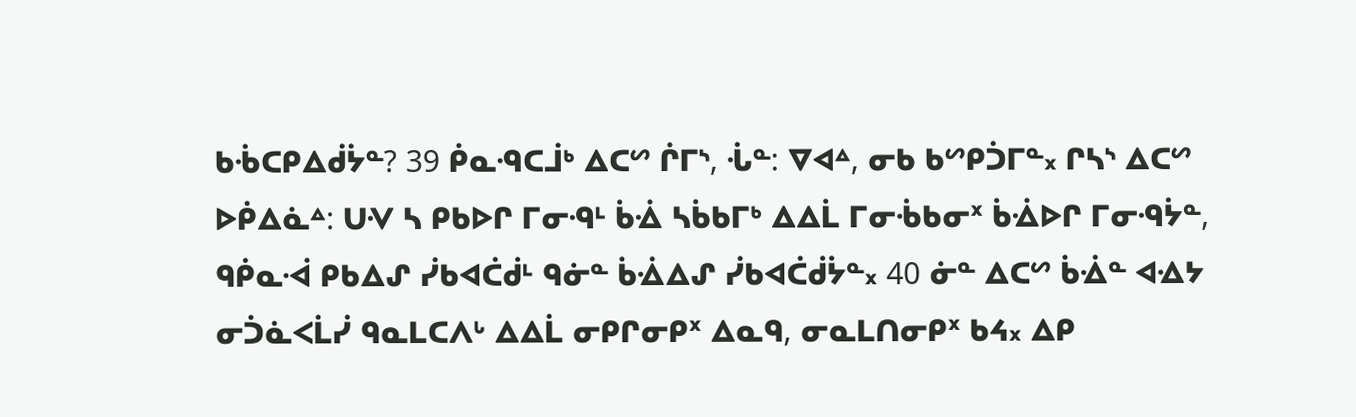ᑲᒀᑕᑭᐃᑰᔮᓐ? 39 ᑮᓇᑴᑕᒨᒃ ᐃᑕᔥ ᒌᒥᔅ, ᒞᓐ: ᐁᐊᐞ, ᓂᑲ ᑲᔥᑭᑑᒥᓐ᙮ ᒋᓴᔅ ᐃᑕᔥ ᐅᑮᐃᓈᐞ: ᑌᐺ ᓴ ᑭᑲᐅᒋ ᒥᓂᑴᒻ ᑳᐐ ᓴᑳᑲᒥᒃ ᐃᐃᒫ ᒥᓂᒀᑲᓂᕽ ᑳᐐᐅᒋ ᒥᓂᑴᔮᓐ, ᑫᑮᓇᐙ ᑭᑲᐃᔑ ᓰᑲᐊᑖᑰᒻ ᑫᓃᓐ ᑳᐐᐃᔑ ᓰᑲᐊᑖᑰᔮᓐ᙮ 40 ᓃᓐ ᐃᑕᔥ ᑳᐐᓐ ᐊᐎᔭ ᓂᑑᓈᐸᒫᓰ ᑫᓇᒪᑕᐱᒡ ᐃᐃᒫ ᓂᑭᒋᓂᑭᕽ ᐃᓇᑫ, ᓂᓇᒪᑎᓂᑭᕽ ᑲᔦ᙮ ᐃᑭ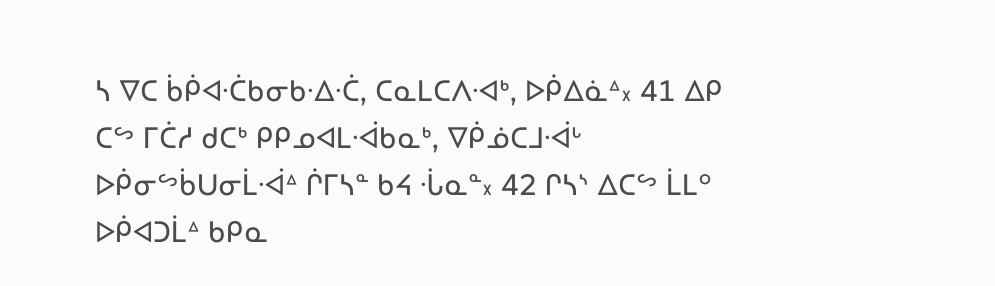ᓴ ᐁᑕ ᑳᑮᐊᑣᑲᓂᑲᐎᑣ, ᑕᓇᒪᑕᐱᐗᒃ, ᐅᑮᐃᓈᐞ᙮ 41 ᐃᑭ ᑕᔥ ᒥᑖᓱ ᑯᑕᒃ ᑭᑭᓄᐊᒪᐙᑲᓇᒃ, ᐁᑮᓅᑕᒧᐙᒡ ᐅᑮᓂᔥᑳᑌᓂᒫᐙᐞ ᒌᒥᓴᓐ ᑲᔦ ᒞᓇᓐ᙮ 42 ᒋᓴᔅ ᐃᑕᔥ ᒫᒪᐤ ᐅᑮᐊᑐᒫᐞ ᑲᑭᓇ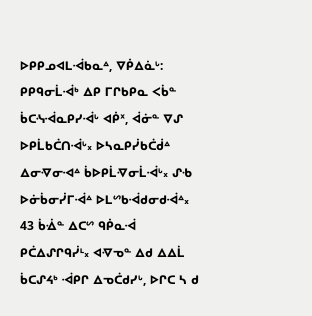ᐅᑭᑭᓄᐊᒪᐙᑲᓇᐞ, ᐁᑮᐃᓈᒡ: ᑭᑭᑫᓂᒫᐙᒃ ᐃᑭ ᒥᒋᑲᑭᓇ ᐸᑳᓐ ᑳᑕᓶᐙᓇᑭᓯᐙᒡ ᐊᑮᕽ, ᐋᓃᓐ ᐁᔑ ᐅᑭᒫᑲᑖᑎᐙᒡ᙮ ᐅᓴᓇᑭᓰᑲᑖᑰᐞ ᐃᓂᐌᓂᐗᐞ ᑳᐅᑭᒫᐌᓂᒫᐙᒡ᙮ ᔑᑾ ᐅᓃᑳᓂᓰᒥᐙᐞ ᐅᒪᔥᑲᐙᑯᓂᑯᐙᐞ᙮ 43 ᑳᐐᓐ ᐃᑕᔥ ᑫᑮᓇᐙ ᑭᑖᐃᔑᒋᑫᓰᒻ᙮ ᐊᐌᓀᓐ ᐃᑯ ᐃᐃᒫ ᑳᑕᔑᔦᒃ ᐙᑭᒋ ᐃᓀᑖᑯᓯᒡ, ᐅᒋᑕ ᓴ ᑯ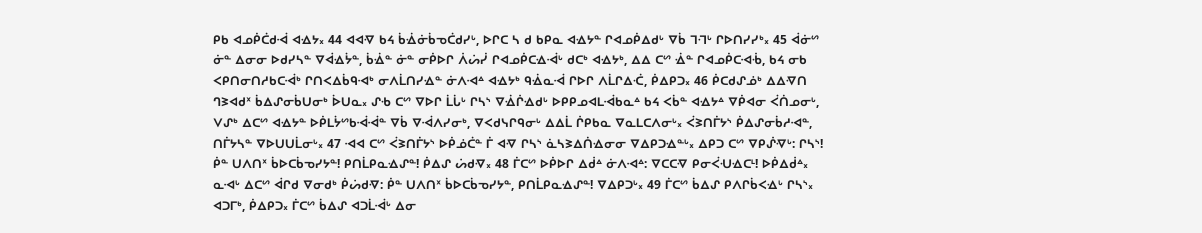ᑭᑲ ᐊᓄᑮᑖᑯᐙ ᐊᐎᔭ᙮ 44 ᐊᐊᐌ ᑲᔦ ᑳᐐᓃᑳᓀᑖᑯᓯᒡ, ᐅᒋᑕ ᓴ ᑯ ᑲᑭᓇ ᐊᐎᔭᓐ ᒋᐊᓄᑮᐃᑯᒡ ᐁᑳ ᒣᒬᒡ ᒋᐅᑎᓯᓯᒃ᙮ 45 ᐋᓃᔥ ᓃᓐ ᐃᓂᓂ ᐅᑯᓯᓴᓐ ᐁᐋᐎᔮᓐ, ᑳᐐᓐ ᓃᓐ ᓂᑮᐅᒋ ᐲᔖᓰ ᒋᐊᓄᑮᑕᐎᐙᒡ ᑯᑕᒃ ᐊᐎᔭᒃ, ᐃᐃ ᑕᔥ ᐐᓐ ᒋᐊᓄᑮᑕᐗᒀ, ᑲᔦ ᓂᑲ ᐸᑭᑎᓂᑎᓱᑲᑕᐙᒃ ᒋᑎᐸᐃᑳᑫᐗᒃ ᓂᐱᒫᑎᓯᐎᓐ ᓃᐱᐗᐞ ᐊᐎᔭᒃ ᑫᐐᓇᐙ ᒋᐅᒋ ᐱᒫᒋᐃᑣ, ᑮᐃᑭᑐ᙮ 46 ᑮᑕᑯᔑᓅᒃ ᐃᐃᐌᑎ ᒉᕒᐊᑯᕽ ᑳᐃᔑᓂᑳᑌᓂᒃ ᐆᑌᓇ᙮ ᔑᑾ ᑕᔥ ᐁᐅᒋ ᒫᒑᒡ ᒋᓴᔅ ᐁᐐᒌᐎᑯᒡ ᐅᑭᑭᓄᐊᒪᐙᑲᓇᐞ ᑲᔦ ᐸᑳᓐ ᐊᐎᔭᐞ ᐁᑮᐊᓂ ᐹᑏᓄᓂᒡ, ᐯᔑᒃ ᐃᑕᔥ ᐊᐎᔭᓐ ᐅᑮᒪᔮᔥᑲᐙᐙᓐ ᐁᑳ ᐁᐙᐱᓯᓂᒃ, ᐁᐸᑯᓭᒋᑫᓂᒡ ᐃᐃᒫ ᒌᑭᑲᓇ ᐁᓇᒪᑕᐱᓂᒡ᙮ ᐹᕒᑎᒦᔭᔅ ᑮᐃᔑᓂᑳᓱᐗᓐ, ᑎᒦᔭᓴᓐ ᐁᐅᑌᑌᒫᓂᒡ᙮ 47 ᐗᐊ ᑕᔥ ᐹᕒᑎᒦᔭᔅ ᐅᑮᓅᑖᓐ ᒦ ᐊᐌ ᒋᓴᔅ ᓈᓴᕒᐃᑏᐎᓂᓂ ᐁᐃᑭᑐᐎᓐᒡ᙮ ᐃᑭᑐ ᑕᔥ ᐁᑭᔒᐌᒡ: ᒋᓴᔅ! ᑮᓐ ᑌᐱᑎᕽ ᑳᐅᑕᑳᓀᓯᔭᓐ! ᑭᑎᒫᑭᓇᐎᔑᓐ! ᑮᐃᔑ ᔖᑯᐌ᙮ 48 ᒦᑕᔥ ᐅᑮᐅᒋ ᐃᑰᐞ ᓃᐱᐗᐞ: ᐁᑕᑕᐌ ᑭᓂᐹᑗᐎᑕᒻ! ᐅᑮᐃᑰᐞ᙮ ᓇᐗᒡ ᐃᑕᔥ ᐋᒋᑯ ᐁᓂᑯᒃ ᑮᔖᑯᐌ: ᑮᓐ ᑌᐱᑎᕽ ᑳᐅᑕᑳᓀᓯᔭᓐ, ᑭᑎᒫᑭᓇᐎᔑᓐ! ᐁᐃᑭᑐᒡ᙮ 49 ᒦᑕᔥ ᑳᐃᔑ ᑭᐱᒋᑳᐸᐎᒡ ᒋᓴᔅ᙮ ᐊᑐᒥᒃ, ᑮᐃᑭᑐ᙮ ᒦᑕᔥ ᑳᐃᔑ ᐊᑐᒫᐙᒡ ᐃᓂ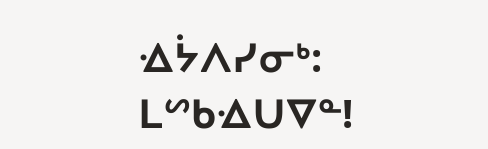ᐎᔮᐱᓯᓂᒃ: ᒪᔥᑲᐎᑌᐁᓐ!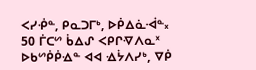ᐸᓯᑸᓐ, ᑭᓇᑐᒥᒃ, ᐅᑮᐃᓈᐙᓐ᙮ 50 ᒦᑕᔥ ᑳᐃᔑ ᐸᑭᒋᐌᐱᓇᕽ ᐅᑲᔥᑮᑮᐎᓐ ᐊᐊ ᐎᔮᐱᓯᒃ, ᐁᑮ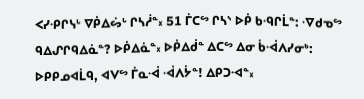ᐸᓯᑶᒋᓭᒡ ᐁᑮᐃᔖᒡ ᒋᓴᓲᓐ᙮ 51 ᒦᑕᔥ ᒋᓴᔅ ᐅᑮ ᑲᑴᒋᒫᓐ: ᐌᑯᓀᔥ ᑫᐃᔑᒋᑫᐃᓈᓐ? ᐅᑮᐃᓈᓐ᙮ ᐅᑮᐃᑰᓐ ᐃᑕᔥ ᐃᓂ ᑳᐙᐱᓯᓂᒃ: ᐅᑭᑭᓄᐊᒫᑫ, ᐊᐯᔥ ᒦᓇᐙ ᐙᐱᔮᓐ! ᐃᑭᑐᐗᓐ᙮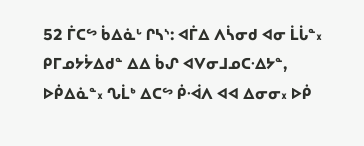52 ᒦᑕᔥ ᑳᐃᓈᒡ ᒋᓴᔅ: ᐊᒦᐃ ᐱᓵᓂᑯ ᐊᓂ ᒫᒑᓐ᙮ ᑭᒥᓄᔭᔮᐃᑯᓐ ᐃᐃ ᑳᔑ ᐊᐯᓂᒧᓄᑕᐎᔭᓐ, ᐅᑮᐃᓈᓐ᙮ ᔐᒫᒃ ᐃᑕᔥ ᑮᐙᐱ ᐊᐊ ᐃᓂᓂ᙮ ᐅᑮ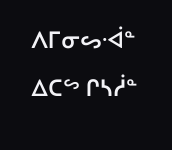ᐱᒥᓂᔕᐙᓐ ᐃᑕᔥ ᒋᓴᓲᓐ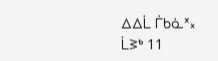ᐃᐃᒫ ᒦᑲᓈᕽ᙮
ᒫᕒᒃ 11